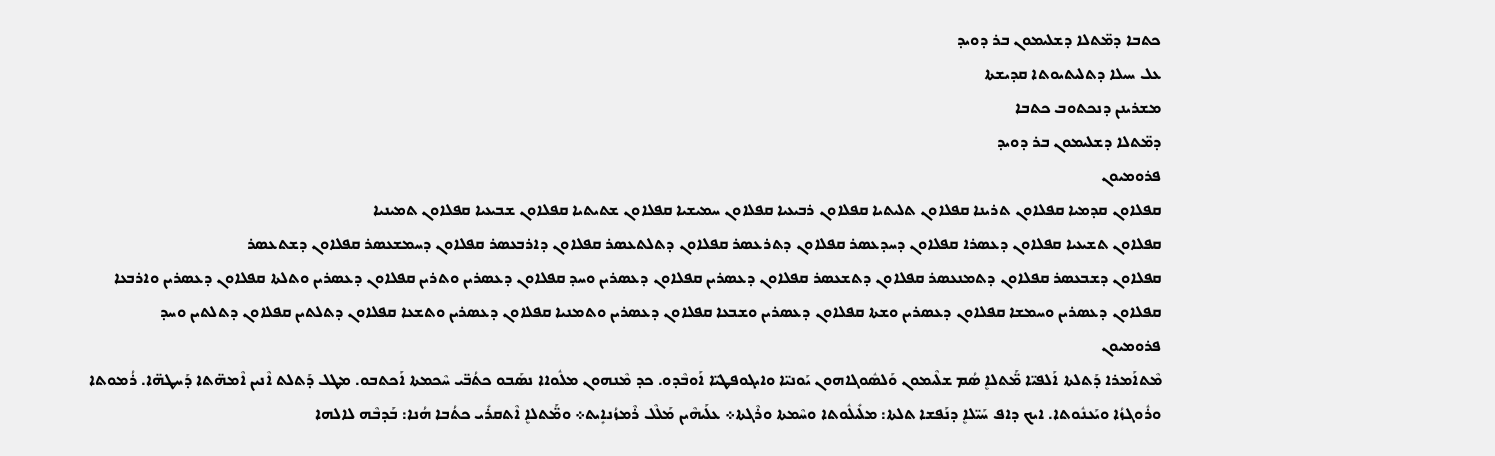ܟܬܒܐ ܕܡ̈ܬܠܐ ܕܫܠܝܡܘܢ ܒܪ ܕܘܝܕ
ܥܠ ܚܝܠܐ ܕܬܠܝܬܝܘܬܐ ܩܕܝܫܬܐ
ܡܫܪܝܢܢ ܕܢܟܬܘܒ ܟܬܒܐ
ܕܡ̈ܬܠܐ ܕܫܠܝܡܘܢ ܒܪ ܕܘܝܕ
ܦܪܘܡܝܘܢ
ܩܦܠܐܘܢ ܩܕܡܝܐ ܩܦܠܐܘܢ ܬܪܝܢܐ ܩܦܠܐܘܢ ܬܠܝܬܝܐ ܩܦܠܐܘܢ ܪܒܝܥܝܐ ܩܦܠܐܘܢ ܚܡܝܫܝܐ ܩܦܠܐܘܢ ܫܬܝܬܝܐ ܩܦܠܐܘܢ ܫܒܝܥܝܐ ܩܦܠܐܘܢ ܬܡܝܢܝܐ
ܩܦܠܐܘܢ ܬܫܝܥܝܐ ܩܦܠܐܘܢ ܕܥܣܪܐ ܩܦܠܐܘܢ ܕܚܕܥܣܪ ܩܦܠܐܘܢ ܕܬܪܥܣܪ ܩܦܠܐܘܢ ܕܬܠܬܥܣܪ ܩܦܠܐܘܢ ܕܐܪܒܥܣܪ ܩܦܠܐܘܢ ܕܚܡܫܥܣܪ ܩܦܠܐܘܢ ܕܫܬܥܣܪ
ܩܦܠܐܘܢ ܕܫܒܥܣܪ ܩܦܠܐܘܢ ܕܬܡܢܥܣܪ ܩܦܠܐܘܢ ܕܬܫܥܣܪ ܩܦܠܐܘܢ ܕܥܣܪܝܢ ܩܦܠܐܘܢ ܕܥܣܪܝܢ ܘܚܕ ܩܦܠܐܘܢ ܕܥܣܪܝܢ ܘܬܪܝܢ ܩܦܠܐܘܢ ܕܥܣܪܝܢ ܘܬܠܬܐ ܩܦܠܐܘܢ ܕܥܣܪܝܢ ܘܐܪܒܥܐ
ܩܦܠܐܘܢ ܕܥܣܪܝܢ ܘܚܡܫܐ ܩܦܠܐܘܢ ܕܥܣܪܝܢ ܘܫܬܐ ܩܦܠܐܘܢ ܕܥܣܪܝܢ ܘܫܒܥܐ ܩܦܠܐܘܢ ܕܥܣܪܝܢ ܘܬܡܢܝܐ ܩܦܠܐܘܢ ܕܥܣܪܝܢ ܘܬܫܥܐ ܩܦܠܐܘܢ ܕܬܠܬܝܢ ܩܦܠܐܘܢ ܕܬܠܬܝܢ ܘܚܕ
ܦܪܘܡܝܘܢ
ܡܶܬܐܰܡܪܐ ܕܰܬܠܬܐ ܐܰܠܦܝ̈ܐ ܡ̈ܰܬܠܐܷ ܣܳܡ ܫܠܶܝܡܘܢ ܘܰܠܣܽܘܓܐܗܘܢ ܝܰܘܢܝ̈ܐ ܘܐܝܓܘܦܛܝ̈ܐ ܐܰܘܒܶܕܘ. ܟܕ ܡܶܢܗܘܢ ܡܠܽܘܐܐ ܢܣܰܒܘ ܟܬܳܒ̈ܝ ܚܶܟܡܬܐ ܐܰܟܬܒܘ. ܡܛܠ ܕܰܬܠܬ ܐܶܢܝܢ ܐܶܡܗ̈ܬܐ ܕܰܚܛܗ̈ܐ. ܪܳܡܘܬܐ ܘܪܽܘܓܙܳܐ ܘܝܰܥܢܽܘܬܐ. ܐܝܟ ܕܐܦ ܚܰܝ̈ܠܐܷ ܕܢܰܦܫܐ ܬܠܬܐ: ܡܠܺܝܠܽܘܬܐ ܘܚܶܡܬܐ ܘܪܶܓܬܐ܀ ܥܠܰܝܗܶܝܢ ܡܰܠܶܠ ܪܶܡܙܳܢܐܻܝܬ܀ ܘܡ̈ܰܬܠܐܷ ܐܶܬܩܪܺܝ ܟܬܳܒܐ ܗܳܢܐ: ܒܰܕܒܶܗ ܠܐܠܗܐ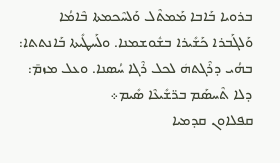ܒܪܘܝܐ ܒܰܐܒܐ ܡܰܡܬܶܠ ܘܰܠܚܶܟܡܬܐ ܒܶܐܡܳܐ ܘܰܠܓܰܒܪܐ ܟܰܫܺܝܪܐ ܒܫܽܘܫܡܢܐ. ܘܠܰܚܛܺܝܬܐ ܒܰܐܢܬܬܐ: ܒܗܳܝ ܕܪܶܓܬܗܿ ܠܟܠ ܪܶܓܐ ܚܳܣܢܐ. ܘܥܠ ܡܙܡ̄: ܕܠܐ ܬܶܚܣܰܡ ܒܪ̈ܫܺܝܥܶܐ ܣܺܝܡ܀
ܩܦܠܐܘܢ ܩܕܡܝܐ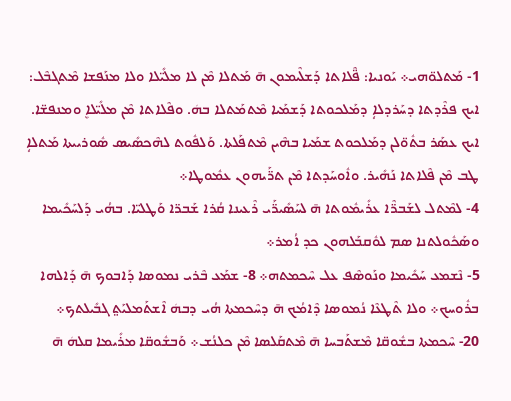1- ܡܰܬܠܘ̈ܗܝ܀ ܝܰܘܢܝܐ: ܦ̈ܶܠܐܬܐ ܕܰܫܠܶܝܡܘܢ ܗ̄ ܡܰܬܠܐ ܡܶܢ ܠܐ ܡܠܺܝ̈ܠܐ ܘܠܐ ܡܢܰܦܫܐ ܡܶܬܓܒܶܠ: ܐܝܟ ܦܪܶܕܬܐ ܕܚܰܪܕܠܐܴ ܕܡܰܠܟܘܬܐ ܕܰܫܡܰܝܐ ܡܶܬܡܰܬܠܐ ܒܗܿ. ܘܦܶܠܐܬܐ ܡܶܢ ܡܠܺܝ̈ܠܐܷ ܘܡܢܦܫ̈ܐ. ܐܝܟ ܥܣܰܪ ܒܬܽܘ̈ܠܢ ܕܡܰܠܟܘܬ ܫܡܰܝܐ ܒܗܶܝܢ ܡܶܬܦܰܠܬܐ. ܘܰܠܦܽܘܬ ܠܗܶܟܣܺܝܣ ܣܽܘܪܝܝܬܐ ܡܰܬܠܐܴ ܛܒ ܡܶܢ ܦܶܠܐܬܐ ܢܰܗܺܝܪ. ܘܐܽܘܚܰܕܬܐ ܡܶܢ ܬܪ̈ܰܝܗܘܢ ܥܡܽܘܛܐ܀
4- ܠܡܶܬܠ ܠܫܰܒܪ̈ܶܐ ܥܪܺܝܡܽܘܬܐ ܗ̄ ܠܚܰܣܺܝܪ̈ܰܝ ܪܶܥܝܢܐ ܩܳܪܐ ܫܰܒܪ̈ܐ ܘܰܛܠܝ̈ܐ. ܒܗܳܝ ܕܰܠܚܰܟܺܝܡܐ ܘܣܰܟܽܘܠܬܢܐ ܣܡ ܠܘܽܩܒܰܠܗܘܢ ܟܕ ܐܳܡܪ܀
5- ܢܶܫܡܥ ܚܰܟܺܝܡܐ ܘܢܰܘܣܶܦ ܥܠ ܚܶܟܡܬܗ܀ 8- ܫܡܰܥ ܒܶܪܝ ܢܡܘܣܐ ܕܰܐܒܘܟ ܗ̄ ܕܰܐܠܗܐ ܒܪܽܘܚܟ܀ ܘܠܐ ܬܶܛܥܶܐ ܢܳܡܘܣܐ ܕܶܐܡܳܟ ܗ̄ ܕܚܶܟܡܬܐ ܗܳܝ ܕܒܗܿ ܐܶܫܬܰܡܠܝܰܬ݀ ܓܒܺܝܠܬܟ܀
20- ܚܶܟܡܬܐ ܒܫܽܘܩ̈ܐ ܡܶܫܬܰܒܚܐ ܗ̄ ܡܶܬܩܰܠܣܐ ܡܶܢ ܟܠܢܳܫ܀ ܘܰܒܫܽܘܩ̈ܐ ܡܪܺܝܡܐ ܩܠܗܿ ܗ̄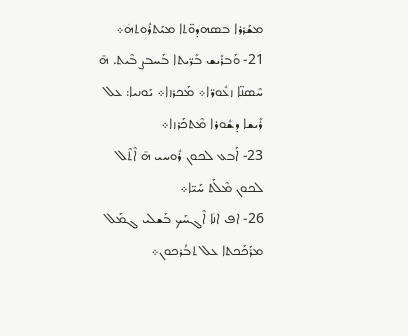ܡܫܰܪܪܐ ܒܣܗܕܘ̈ܬܐ ܡܝܰܬܪܽܘܬܗܿ܀
21- ܘܰܒܪܺܝܫ ܒܺܪ̈ܝܬܐ ܒܰܚܒܨ ܒܶܝܬ. ܗ̄ ܚܶܣܢ̈ܐ ܙܥܽܘܪ̈ܐ܀ ܡܰܟܪܙܐ܀ ܝܰܘܢܝܐ: ܥܠ ܪܺܝܫܐ ܕܫܽܘܪܐ ܡܶܬܟܰܪܙܐ܀
23- ܐܰܒܥ ܠܟܘܢ ܪܽܘܚܝ ܗ̄ ܐܶܬܶܠ ܠܟܘܢ ܡܶܠܰܬ ܚܰܝ̈ܐ܀
26- ܐܦ ܐܢܿܐ ܐܶܓܚܰܟ ܒܰܫܠܝ ܓܡܰܠ ܡܪܰܟܰܟܬܐ ܥܠ ܬܒܳܪܟܘܢ܀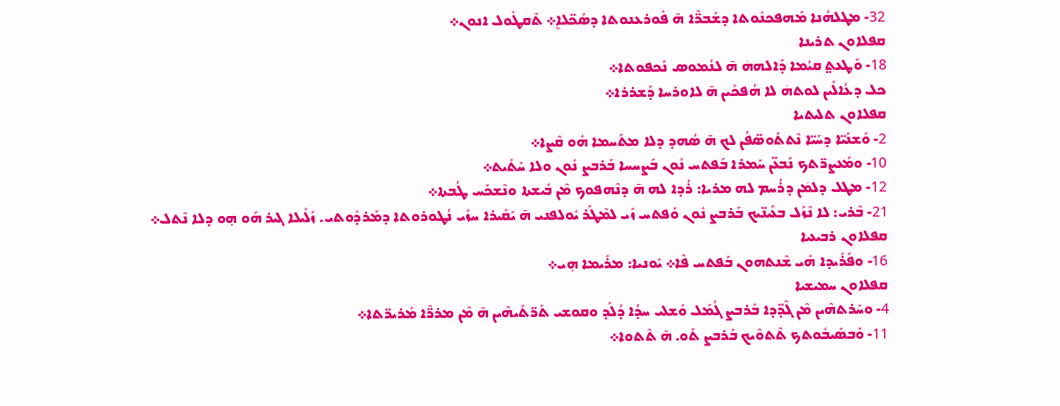32- ܡܛܠܗܳܢܐ ܡܰܗܦܟܢܽܘܬܐ ܕܫܰܒܪ̈ܶܐ ܗ̄ ܦܽܘܪܥܢܘܬܐ ܕܣܰܟ̈ܠܐܷ܀ ܬܶܩܛܽܘܠ ܐܢܘܢ܀
ܩܦܠܐܘܢ ܬܪܝܢܐ
18- ܘܰܛܥܬ݀ ܩܝܳܡܐ ܕܰܐܠܗܗܿ ܗ̄ ܠܢܳܡܘܣ ܢܰܟܦܘܬܐ܀
ܟܠ ܕܥܳܐܠܺܝܢ ܠܘܬܗܿ ܠܐ ܗܳܦܟܺܝܢ ܗ̄ ܠܐܘܪܚܐ ܕܰܫܪܪܐ܀
ܩܦܠܐܘܢ ܬܠܝܬܝܐ
2- ܘܰܫܢܰܝ̈ܐ ܕܚܰܝ̈ܐ ܢܶܬܬܰܘܣ̈ܦܳܢ ܠܟ ܗ̄ ܣܳܗܕ ܕܠܐ ܡܬܰܚܡܐ ܗܽܘ ܩܶܨܐ܀
10- ܘܡܰܥܨܪ̈ܬܟ ܢܰܒܥ̈ܢ ܚܰܡܪܐ ܒܰܦܬܚ ܢܽܘܢ ܒܰܨܚܚܐ ܒܰܪܒܨ ܢܽܘܢ ܘܠܐ ܚܰܬܺܝܬ܀
12- ܡܛܠ ܕܠܡܿܢ ܕܪܳܚܡ ܠܗ ܡܪܝܐ: ܪܳܕܐ ܠܗ ܗ̄ ܕܢܶܗܦܘܟ ܡܶܢ ܒܺܝܫܬܐ ܘܢܶܫܟܰܚ ܛܳܒܬܐ܀
21- ܒܶܪܝ: ܠܐ ܢܶܙܰܠ ܒܥܰܝܢ̈ܝܟ ܒܰܪܒܨ ܢܽܘܢ ܘܰܦܬܚ ܙܰܝ ܠܡܶܛܰܪ ܝܽܘܠܦܢܝ ܗ̄ ܝܰܩܺܝܪܐ ܚܙܺܝ ܢܳܛܘܪܘܬܐ ܕܡܰܪܕܽܘܬܝ. ܙܰܠܺܝܠܐ ܓܝܪ ܗܰܘ ܗ݂ܘ ܕܠܐ ܢܶܬܠ܀
ܩܦܠܐܘܢ ܪܒܝܥܝܐ
16- ܘܦܰܪܺܝܕܐ ܗܺܝ ܫܶܢܬܗܘܢ ܒܰܦܬܚ ܦܶܐ܀ ܝܰܘܢܝܐ: ܡܪܺܝܡܐ ܗ݂ܝ܀
ܩܦܠܐܘܢ ܚܡܝܫܝܐ
4- ܘܚܰܪܬܗܶܝܢ ܡܶܢ ܓܶܕ̈ܕܐ ܒܰܪܒܨ ܓܳܡܰܠ ܘܰܫܠܝ ܚܕܳܐ ܕܳܠܰܕ ܘܩܘܫܝ ܬܰܪ̈ܬܰܝܗܶܝܢ ܗ̄ ܡܶܢ ܡܪܪ̈ܶܐ ܡܰܪܝܪ̈ܬܐ܀
11- ܘܰܒܣܰܝܒܽܘܬܟ ܬܶܬܘܶܝܟ ܒܰܪܒܨ ܬܰܘ. ܗ̄ ܬܶܬܘܐ܀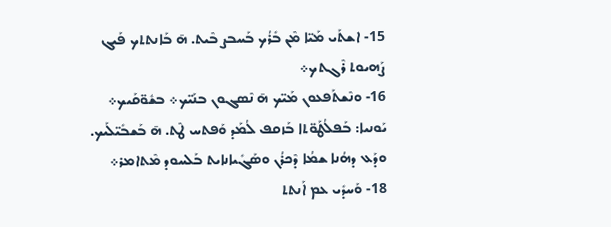15- ܐܫܬܰܝ ܡܰܝ̈ܐ ܡܶܢ ܒܺܪܳܟ ܒܰܚܒܨ ܒܶܝܬ. ܗ̄ ܒܰܐܢܬܬܟ ܦܰܝܓ ܨܰܗܝܘܬ ܪܶܓܬܟ܀
16- ܘܢܶܫܬܰܦܥܘܢ ܡܰܝ̈ܟ ܗ̄ ܢܶܣܓܘܢ ܒܢܰܝ̈ܟ܀ ܒܫܽܘ̈ܩܰܝܟ܀ ܝܰܘܢܝܐ: ܒܰܦܠܳܛܰܘ̈ܬܐ ܒܰܙܩܦ ܠܳܡܰܕ ܘܰܦܬܚ ܛܶܬ. ܗ̄ ܒܰܫܒܺܝ̈ܠܰܝܟ. ܘܕܰܥ ܕܗܳܢܐ ܫܡܳܐ ܕܶܟܪܳܢ ܘܣܰܓܺܝܐܢܐܝܬ ܒܰܠܚܘܕ ܡܶܬܐܡܪ܀
18- ܘܰܚܕܺܝ ܥܡ ܐܰܢܬܬ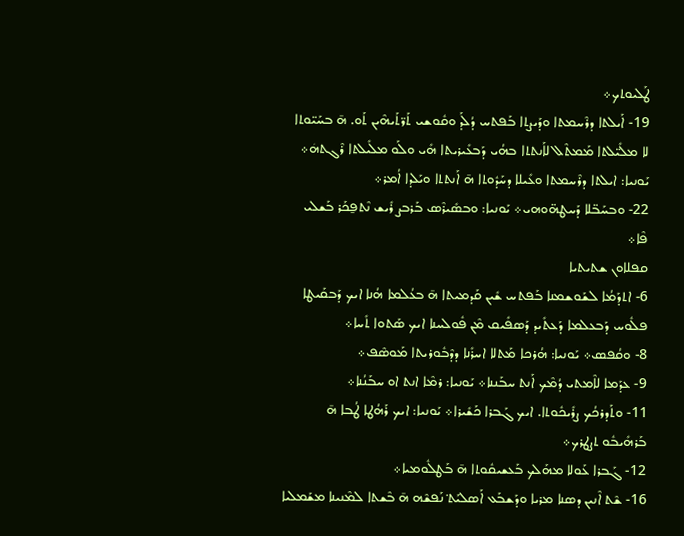ܛܰܠܝܘܬܟ܀
19- ܐܰܝܠܬܐ ܕܪܶܚܡܬܐ ܘܕܰܝܨܬܐ ܒܰܦܬܚ ܕܳܠܰܕ ܘܩܽܘܫܝ ܬܰܪ̈ܬܰܝܗܶܝܢ ܬܰܘ. ܗ̄ ܒܚܰܝ̈ܘܬܐ ܠܐ ܡܠܺܝ̈ܠܬܐ ܡܰܡܬܶܠ ܠܐܰܢܬܬܐ ܒܗܳܝ ܕܰܒܥܺܝܪܝܬܐ ܗܺܝ ܘܠܰܘ ܡܠܺܝܠܬܐ ܪܶܓܬܗܿ܀ ܝܰܘܢܝܐ: ܐܝܠܬܐ ܕܪܶܚܡܬܐ ܘܥܺܝܠܐ ܕܚܰܕܽܘܬܐ ܗ̄ ܐܰܢܬܬܐ ܘܝܰܠܕܐ ܐܳܡܪ܀
22- ܘܒܚܰܒ̈ܠܐ ܕܰܚܛܗ̈ܘܗܝ܀ ܝܰܘܢܝܐ: ܘܒܣܺܝܪܶܣ ܒܰܪܒܨ ܪܺܝܫ ܢܶܬܦ̱ܟܰܪ ܒܰܫܠܝ ܦܶܐ܀
ܩܦܠܐܘܢ ܫܬܝܬܝܐ
6- ܐܬܕܰܡܳܐ ܠܫܰܘܫܡܢܐ ܒܰܦܬܚ ܫܺܝܢ ܩܰܕܡܝܬܐ ܗ̄ ܒܥܳܠܡܐ ܗܳܢܐ ܐܝܟ ܕܰܒܩܰܝܛܐ ܦܠܽܘܚ ܕܰܒܥܠܡܐ ܕܰܥܬܺܝܕ ܕܰܣܦܺܝܩ ܡܶܢ ܦܽܘܠܚܢܐ ܐܝܟ ܣܰܬܘܐ ܬܺܚܐ܀
8- ܘܩܳܦܣ܀ ܝܰܘܢܝܐ: ܗܳܪܟܐ ܡܰܬܠܐ ܐܚܪܺܢܐ ܕܕܶܒܽܘܪܝܬܐ ܡܰܘܣܶܦ܀
9- ܥܕܰܡܐ ܠܐܶܡܬܝ ܕܳܡܶܟ ܐܰܢܬ ܚܒܰܢܢܐ܀ ܝܰܘܢܝܐ: ܪܡܶܐ ܐܢܬ ܐܘ ܚܒܰܢܳܢܐ܀
11- ܘܬܰܕܪܟܳܟ ܨܪܺܝܟܽܘܬܐ. ܐܝܟ ܓܰܒܪܐ ܟܰܫܺܝܪܐ܀ ܝܰܘܢܝܐ: ܐܝܟ ܪܰܗܳܛܐ ܛܳܒܐ ܗ̄ ܒܰܪܗܺܝܒܽܘ ܬܨܛܪܟ܀
12- ܓܰܒܪܐ ܥܰܘܠܐ ܡܗܰܠܟ ܒܰܥܫܝܩܽܘܬܐ ܗ̄ ܒܰܛܠܽܘܡܝܐ܀
16- ܫܶܬ ܐܶܢܝܢ ܕܣܢܐ ܡܪܝܐ ܘܕܰܫܒܰܥ ܐܰܣܠܝܰܬ݀ ܢܰܦܫܶܗ ܗ̄ ܒܶܫܬܐ ܠܡܶܢܝܢܐ ܡܫܰܡܠܝܐ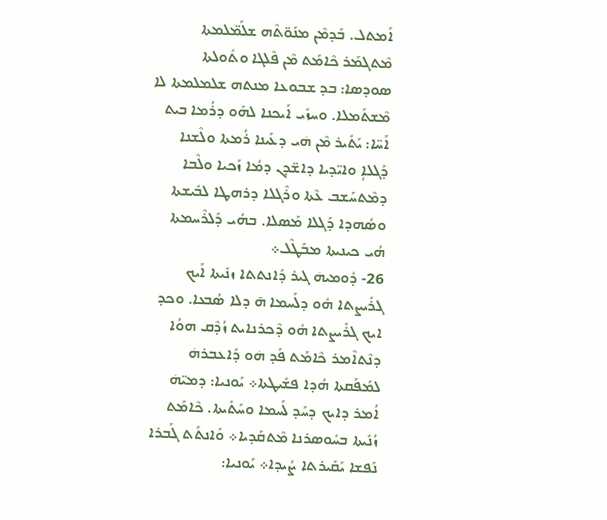ܐܰܡܬܠ. ܒܰܕܡܶܢ ܡܢܰܘ̈ܬܶܗ ܫܠܰܡ̈ܠܡܬܐ ܡܶܬܓܡܰܪ ܟܶܐܡܰܬ ܡܶܢ ܦܶܠܓܐ ܘܬܽܘܠܬܐ ܣܘܕܣܐ: ܒܕ ܫܒܘܥܐ ܡܢܬܗ ܫܠܡܠܡܬܐ ܠܐ ܡܶܫܬܰܡܠܐ. ܘܚܙܺܝ ܐܰܝܟܢܐ ܠܗܰܘ ܕܪܳܡܐ ܒܝܬ ܐܰܚ̈ܐ: ܝܰܬܺܝܪ ܡܶܢ ܗܿܝ ܕܥܰܝܢܐ ܪܳܡܬܐ ܘܠܶܫܢܐ ܕܰܓܠܐܴ ܘܐܝ̈ܕܝܐ ܕܐܫ̈ܕܢ ܕܡܳܐ ܙܰܟܝܐ ܘܠܶܒܐ ܕܡܶܬܚܰܫܒ ܥܶܬܐ ܘܪܶܓܠܐ ܕܪܗܛܐ ܠܒܺܝܫܬܐ ܘܣܳܗܕܐ ܕܰܓܠܐ ܡܰܣܠܐ. ܒܗܳܝ ܕܰܠܪܶܚܡܬܐ ܗܳܝ ܟܝܢܝܬܐ ܡܒܰܛܶܠ܀
26- ܕܽܘܡܝܗܿ ܓܝܪ ܕܰܐܢܬܬܐ ܙܢܺܝܬܐ ܐܰܝܟ ܓܪܺܝܨܬܐ ܗܽܘ ܕܠܰܚܡܐ ܗ̄ ܕܠܐ ܣܳܒܥܐ. ܘܟܕ ܐܝܟ ܓܪܺܝܨܬܐ ܗܽܘ ܕܶܟܪܢܐܝܬ ܙܳܕܶܩ ܗܘܳܐ ܕܢܶܬܐܶܡܪ ܟܶܐܡܰܬ ܦܰܕ ܗܿܘ ܕܰܐܥܒܪܗܿ ܠܡܰܦܰܩܬܐ ܗܳܕܐ ܦܫܺܝܛܬܐ܀ ܝܰܘܢܝܐ: ܕܡܝ̈ܗܿ ܐܳܡܪ ܕܐܝܟ ܕܚܰܕ ܠܰܚܡܐ ܘܚܰܬܺܝܬܐ. ܟܶܐܡܰܬ ܙܳܢܺܝܬܐ ܒܚܽܘܣܪܢܐ ܡܶܬܩܰܕܝܐ܀ ܘܰܐܢܬܰܬ ܓܰܒܪܐ ܢܰܦܫܐ ܝܰܩܺܝܪܬܐ ܨܳܝܕܐ܀ ܝܰܘܢܝܐ: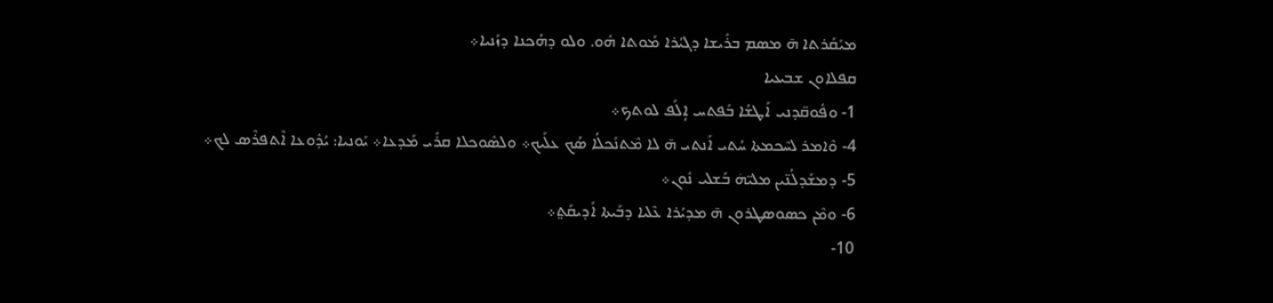ܡܝܰܩܰܪܬܐ ܗ̄ ܡܣܡ ܒܪܺܝܫܐ ܕܓܝܳܪܐ ܡܰܘܬܐ ܗܽܘ. ܘܠܘ ܕܗܳܟܢܐ ܕܙܰܢܝܐ܀
ܩܦܠܐܘܢ ܫܒܝܥܝܐ
1- ܘܦܽܘܩ̈ܕܢܝ ܐܰܛܫܳܐ ܒܰܦܬܚ ܐܴܠܰܦ ܠܘܬܟ܀
4- ܘܶܐܡܪ ܠܚܶܟܡܬܐ ܚܳܬܝ ܐܰܢܬܝ ܗ̄ ܠܐ ܡܶܬܢܰܟܠܳܐ ܣܳܟ ܥܠܰܝܟ܀ ܘܠܣܽܘܟܠܐ ܩܪܺܝ ܡܰܕܥܐ܀ ܝܰܘܢܝܐ: ܝܳܕܽܘܥܐ ܐܶܬܦܪܶܣ ܠܟ܀
5- ܕܡܫܰܕܠܳܢ̈ܝܢ ܡܠܝ̈ܗܿ ܒܰܫܠܝ ܢܽܘܢ܀
6- ܘܡܶܢ ܟܣܘܣܛܪܘܢ ܗ̄ ܡܕܝܳܪܐ ܥܶܠܝܐ ܕܒܰܝܬܐ ܐܰܕܝܩܰܬ݀܀
10-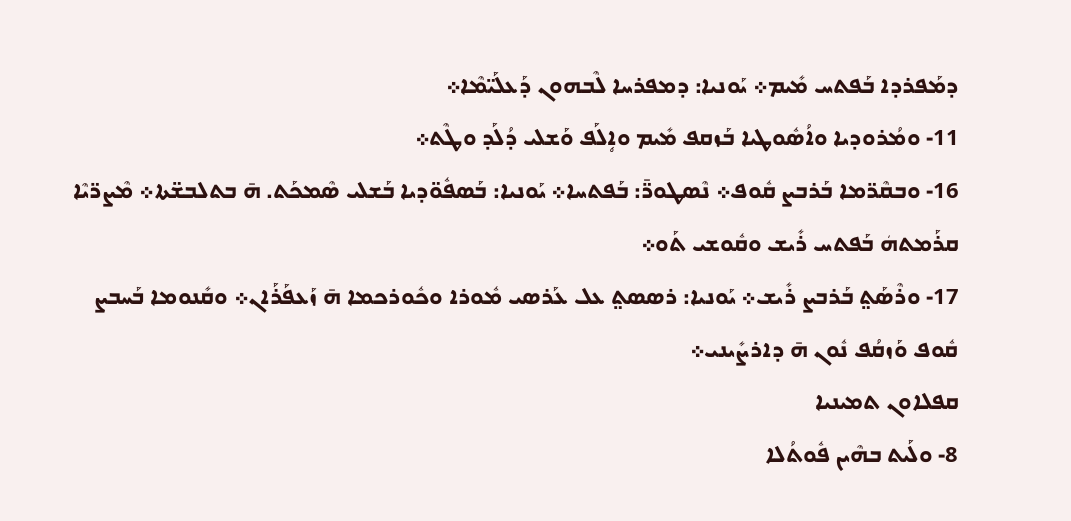ܕܡܰܦܪܕܐ ܒܰܦܬܚ ܡܺܝܡ܀ ܝܰܘܢܝܐ: ܕܡܦܪܚܐ ܠܶܒܗܘܢ ܕܰܥܠܰܝ̈ܡܶܐ܀
11- ܘܡܳܪܘܕܝܐ ܘܐܳܣܽܘܛܝܐ ܒܰܙܩܦ ܡܺܝܡ ܘܐܴܠܰܦ ܘܰܫܠܝ ܕܳܠܰܕ ܘܛܶܬ܀
16- ܘܒܩܶܪ̈ܡܐ ܒܰܪܒܨ ܩܽܘܦ܀ ܢܶܣܛܘܪ̈̄: ܒܰܦܬܚܐ܀ ܝܰܘܢܝܐ: ܒܰܣܦܽܘ̈ܕܝܐ ܒܰܫܠܝ ܣܶܡܟܰܬ. ܗ̄ ܒܬܠܒܫ̈ܬܐ܀ ܡܶܨܪ̈ܝܶܐ ܩܪܰܡܬܗܿ ܒܰܦܬܚ ܪܺܝܫ ܘܩܽܘܫܝ ܬܰܘ܀
17- ܘܪܶܣܰܬ݀ ܒܰܪܒܨ ܪܺܝܫ܀ ܝܰܘܢܝܐ: ܪܣܣܬ݀ ܥܠ ܥܰܪܣܝ ܡܽܘܪܐ ܘܟܽܘܪܟܡܐ ܗ̄ ܙܰܥܦܰܪܰܐܢ܀ ܘܩܺܢܘܡܐ ܒܰܚܒܨ ܩܽܘܦ ܘܰܙܩܳܦ ܢܽܘܢ ܗ̄ ܕܐܪܨܺܝܢܝ܀
ܩܦܠܐܘܢ ܬܡܝܢܝܐ
8- ܘܠܰܝܬ ܒܗܶܝܢ ܦܽܘܬܳܠܐ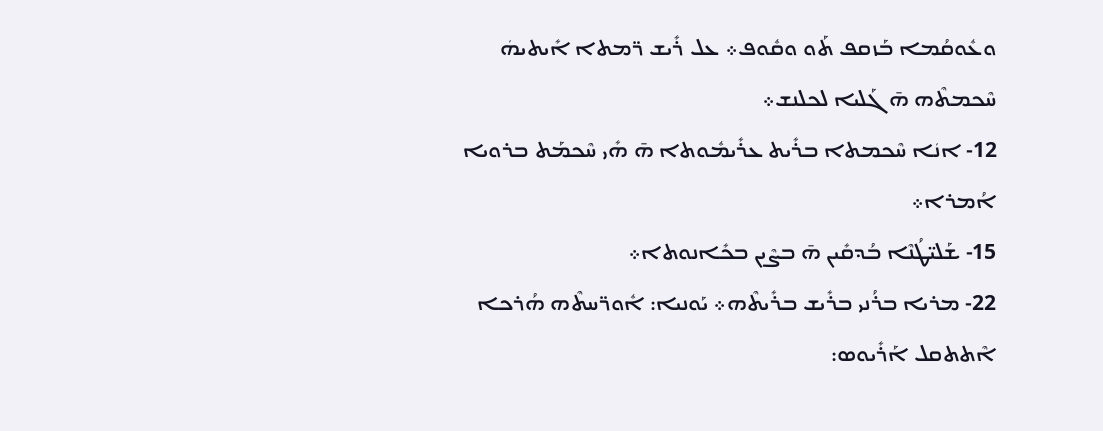ܘܥܽܘܩܳܡܐ ܒܰܙܩܦ ܬܰܘ ܘܩܽܘܦ܀ ܥܠ ܪܺܝܫ ܪ̈ܡܬܐ ܐܺܝܬܝܗܿ ܚܶܟܡܬܶܗ ܗ̄ ܓܰܠܝܐ ܠܟܠܢܫ܀
12- ܐܢܿܐ ܚܶܟܡܬܐ ܒܪܺܝܬ ܥܪܺܝܡܽܘܬܐ ܗ̄ ܗܺܝ ܚܶܟܡܰܬ ܒܪܘܝܐ ܐܳܡܪܐ܀
15- ܫܰܠܝ̈ܛܳܢܶܐ ܒܳܕܩܺܝܢ ܗ̄ ܒܨܶܝܢ ܒܟܺܐܢܘܬܐ܀
22- ܡܪܝܐ ܒܪܳܢܝ ܒܪܺܝܫ ܒܪܺܝܬܶܗ܀ ܝܰܘܢܝܐ: ܐܽܘܪ̈ܚܬܶܗ ܗܳܪܟܐ ܐܶܬܬܩܠ ܐܰܪܺܝܘܣ: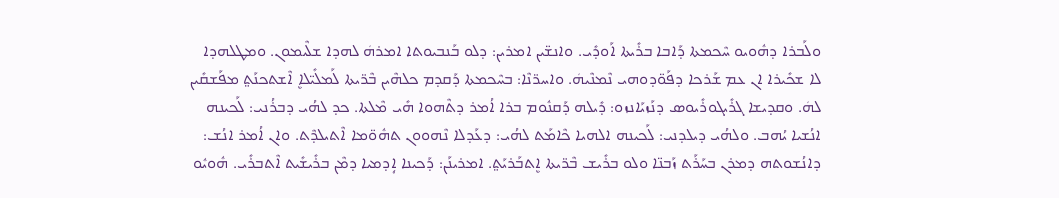ܘܠܰܒܪܐ ܕܗܽܘܝܘ ܚܶܟܡܬܐ ܕܰܐܒܐ ܒܪܺܝܬܐ ܐܰܘܕܺܝ. ܘܐܢܫ̈ܝܢ ܐܡܪܝܢ: ܕܠܘ ܒܰܢܒܝܘܬܐ ܐܡܪܗܿ ܠܗܕܐ ܫܠܶܝܡܘܢ. ܘܡܛܠܗܕܐ ܠܐ ܫܟܺܝܪܐ ܐܢ ܥܡ ܫܰܪܟܐ ܕܦܰܘ̈ܕܘܗܝ ܢܶܡܢܶܝܗܿ. ܘܐܚܪ̈ܢܶܐ: ܒܚܶܟܡܬܐ ܕܰܩܕܡ ܟܠܗܶܝܢ ܒܶܪ̈ܝܬܐ ܠܰܡܠܺܝ̈ܠܐܷ ܐܶܫܬܟܢܰܬ݀ ܡܦܰܫܩܺܝܢ ܠܗܿ. ܘܩܕܝܫܐ ܓܪܺܝܓܘܪܺܝܘܣ ܕܢܰܙܝܰܐܢܙܘ: ܕܺܝܠܗ ܕܰܩܢܽܘܡ ܒܪܐ ܐܳܡܪ ܕܬܶܗܘܐ ܗܺܝ ܡܶܠܬܐ. ܟܕ ܠܗܳܝ ܕܒܪܳܢܝ: ܠܰܟܝܢܗ ܐܢܳܫܝܐ ܝܳܗܒ. ܘܠܗܳܝ ܕܝܠܕܢܝ: ܠܰܟܝܢܗ ܐܠܗܝܐ ܟܶܐܡܰܬ ܠܗܳܝ: ܕܥܰܕܠܐ ܢܶܗܘܘܢ ܬܗܽܘ̈ܡܐ ܐܶܬܝܠܕܶܬ. ܘܐܢ ܐܳܡܪ ܐܢܳܫ: ܕܐܢܳܫܘܬܗ ܕܡܪܢ ܒܚܰܪܰܬ ܙܰܒܢ̈ܐ ܘܠܘ ܒܪܺܝܫ ܒܶܪ̈ܝܬܐ ܐܷܬܒܰܪܝܰܬ݀. ܐܡܪܝܢܰܢ: ܕܰܟܝܢܐ ܐܴܕܡܝܐ ܕܡܶܢ ܒܪܺܝܫܺܝܬ ܐܶܬܒܪܺܝ. ܗܽܘܝܽܘ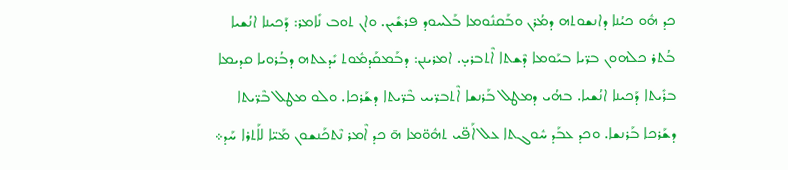ܟܕ ܗܽܘ ܟܝܳܢܐ ܕܐܢܫܘܬܗ ܕܡܳܪܢ ܘܒܰܩܢܽܘܡܐ ܒܰܠܚܘܕ ܦܪܫܺܝܢ. ܘܐܢ ܬܘܒ ܢܺܐܡܪ: ܕܰܟܝܢܐ ܐܢܳܫܝܐ ܒܳܬܪ ܟܠܗܘܢ ܒܪ̈ܝܐ ܒܝܰܘܡܐ ܕܶܫܬܐ ܐܶܬܒܪܝ̣. ܐܡܪܝܢܢ: ܕܒܰܡܩܰܕܡܽܘܬ ܝܺܕܥܬܗ ܕܒܳܪܘܝܐ ܩܕܝܡܐ ܒܪܺܝܬܐ ܕܰܟܝܢܐ ܐܢܳܫܝܐ. ܒܗܳܝ ܕܡܛܠ ܒܰܪܢܫܐ ܐܶܬܒܪ̈ܝܝ ܒܶܪ̈ܝܬܐ ܕܫܰܪܟܐ. ܘܠܘ ܡܛܠ ܒܶܪ̈ܝܬܐ ܕܫܰܪܟܐ ܒܰܪܢܫܐ. ܘܟܕ ܥܒܰܕ ܚܽܘܓܬܐ ܥܠ ܐܰܦ̈ܝ ܬܗܽܘ̈ܡܐ ܗ̄ ܟܕ ܐܶܡܪ ܢܶܬܟܰܢܫܘܢ ܡܰܝ̈ܐ ܠܐܰܬܪܐ ܚܰܕ܀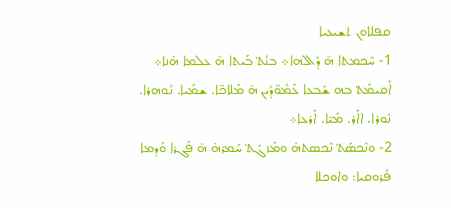ܩܦܠܐܘܢ ܬܫܝܥܝܐ
1- ܚܶܟܡܬܐ ܗ̄ ܕܰܐܠܗܐ܀ ܒܢܳܬ݀ ܒܰܝܬܐ ܗ̄ ܥܠܡܐ ܗ̇ܢܐ܀ ܐܰܩܝܡܰܬ݀ ܒܗ ܫܰܒܥܐ ܥܰܡܽܘ̈ܕܺܝܢ ܗ̄ ܡܰܠܐܟ̈ܐ. ܫܡܰܝܐ. ܢܽܘܗܪܐ. ܢܽܘܪܐ. ܐܐܰܪ. ܡܰܝ̈ܐ. ܐܰܪܥܐ܀
2- ܘܢܶܟܣܰܬ݀ ܢܶܟܣܬܗ̇ ܘܡܰܙܓܰܬ݀ ܚܰܡܪܗ̇ ܗ̄ ܦܰܓܪܐ ܘܰܕܡܐ ܦܳܪܘܩܝܐ: ܘܐܘܟܠܐ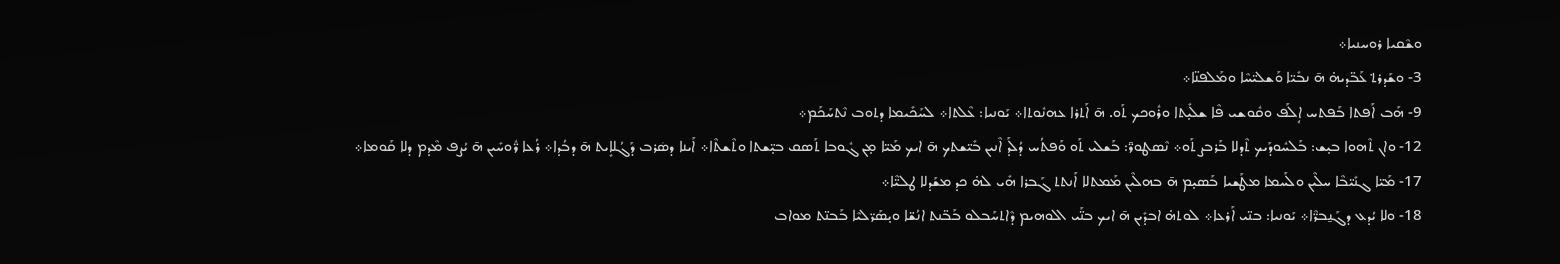ܘܫܶܩܝܐ ܪܘܚܢܝܐ܀
3- ܘܫܰܕܪܬ݀ ܥܰܒ̈ܕܝܗ̇ ܗ̄ ܢܒܺܝ̈ܐ ܘܰܫܠܝ̈ܚܶܐ ܘܡܰܠܦܢ̈ܐ܀
9- ܗܰܒ ܐܰܦܬܐ ܒܰܦܬܚ ܐܴܠܰܦ ܘܩܽܘܫܝ ܦܶܐ ܫܠܺܝ̣ܬܐ ܘܪܽܘܟܟ ܬܰܘ. ܗ̄ ܐܰܬܪܐ ܥܗܢܽܘܬܐ܀ ܝܰܘܢܝܐ: ܥܶܠܬܐ܀ ܠܚܰܟܺܝܡܐ ܕܬܘܒ ܢܶܬܚܰܟܰܡ܀
12- ܘܐܢ ܬܶܗܘܐ ܒܝ̣ܫ: ܒܰܠܚܽܘܕܰܝܟ ܬܶܕܠܐ ܒܰܪܒܨ ܬܰܘ܀ ܢܶܣܛܘܪ̈̄: ܒܰܫܠܝ ܬܰܘ ܘܰܦܬܳܚ ܕܳܠܰܕ ܐܶܢܝܢ ܒܺܝ̈ܫܬܟ ܗ̄ ܐܝܟ ܡܰܝ̈ܐ ܡ̣ܢ ܓܽܘܒܐ ܬܰܣܩ ܒܝ̣̈ܫܬܐ ܘܬܶܫܬܶܐ܀ ܐܰܝܢܐ ܕܣܿܪܒ ܕܰܓܳܠܐܻܝܬ ܗ̄ ܕܒܳܕܐ܀ ܪܳܥܐ ܪ̈ܽܘܚܺܝܢ ܗ̄ ܝܳܨܦ ܡܶܕܡ ܕܠܐ ܩܰܘܡܐ܀
17- ܡܰܝ̈ܐ ܓܢܺܝ̈ܒܶܐ ܚܠܶܝܢ ܘܠܰܚܡܐ ܡܛܰܫܝܐ ܒܰܣܝ̣ܡ ܗ̄ ܒܗܠܶܝܢ ܡܰܡܬܠܐ ܐܰܢܬܬ ܓܰܒܪܐ ܗܺܝ ܠܗ̇ ܟܕ ܡܫܰܕܠܐ ܛܠܝ̈ܶܐ܀
18- ܘܠܐ ܝܳܕܥ ܕܓܰܢ̱ܒܪ̈ܶܐ܀ ܝܰܘܢܝܐ: ܒܢ̈ܝ ܐܰܪܥܐ܀ ܠܘܬܗ̇ ܐܒܕܺܝܢ ܗ̄ ܐܝܟ ܒܢ̈ܰܝ ܐܠܘܗܝܡ ܕܶܐܬܚܰܒܠܘ ܒܰܒ̈ܢܬ ܐܢܳܫ̈ܐ ܘܝ̣ܣܰܪ̈ܠܝܶܐ ܒܰܒܢ̈ܬ ܡܘܐܒ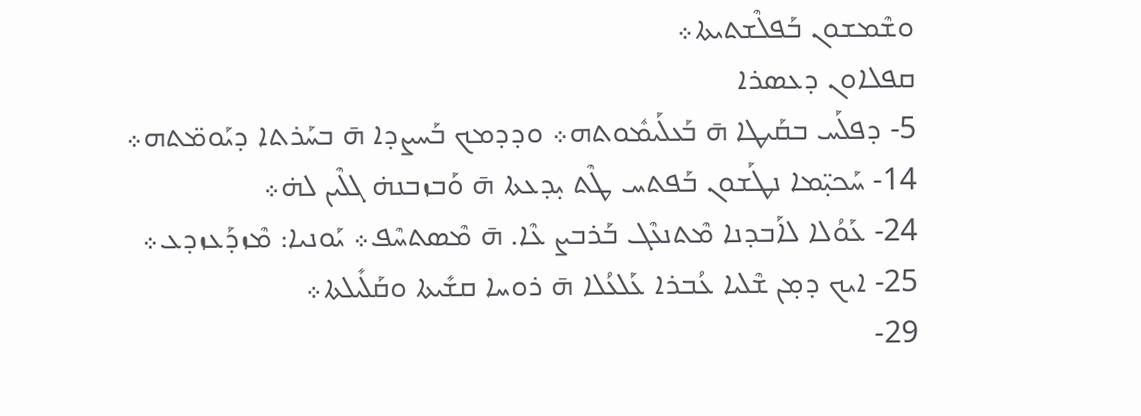ܘܫܶܡܫܘܢ ܒܰܦܠܶܫܬܝܬܐ܀
ܩܦܠܐܘܢ ܕܥܣܪܐ
5- ܕܦܠܰܚ ܒܩܰܝܛܐ ܗ̄ ܒܰܥܠܰܝܡܽܘܬܗ܀ ܘܕܕܡܟ ܒܰܚܨܕܐ ܗ̄ ܒܚܰܪܬܐ ܕܝܰܘܡ̈ܬܗ܀
14- ܚܰܟܝ̣̈ܡܐ ܢܛܰܫܘܢ ܒܰܦܬܚ ܛܶܬ ܝ̣ܕܥܬܐ ܗ̄ ܘܰܒܙܒܢܗ̇ ܓܠܶܝܢ ܠܗ̇܀
24- ܥܰܘܳܠܐ ܠܐܰܒܕܢܐ ܡܶܬܢܥܶܓ ܒܰܪܒܨ ܥܶܐ. ܗ̄ ܡܶܣܬܚܶܦ܀ ܝܰܘܢܝܐ: ܡܶܙܕܰܥܙܕܥ܀
25- ܐܝܟ ܕܡ̣ܢ ܫܶܠܝܐ ܥܳܒܪܐ ܥܰܠܥܳܠܐ ܗ̄ ܪܘܚܐ ܩܫܺܝܬܐ ܘܩܰܠܺܝܠܬܐ܀
29-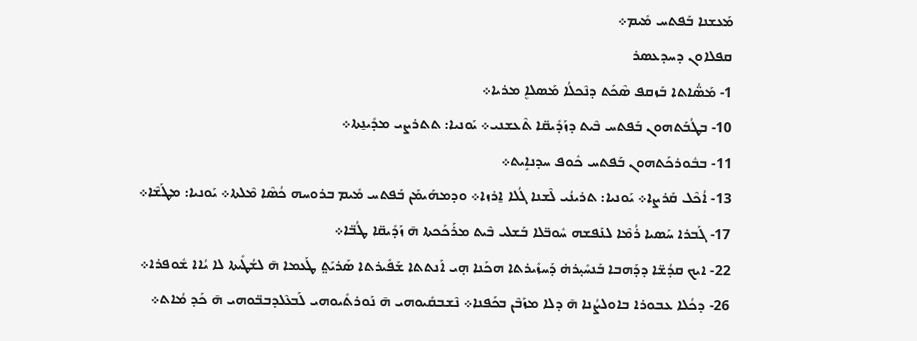ܡܰܥܫܢܐ ܒܰܦܬܚ ܡܺܝܡ܀
ܩܦܠܐܘܢ ܕܚܕܥܣܪ
1- ܡܰܣ̈ܳܐܬܐ ܒܰܙܩܦ ܣܶܟܰܬ ܕܢܶܟܠܳܐ ܡܰܣܠܐܷ ܡܪܝܐ܀
10- ܒܛܳܒܰܬܗܘܢ ܒܰܦܬܚ ܒܶܝܬ ܕܙܰܕܺܝܩ̈ܐ ܬܶܥܫܢܝ܀ ܝܰܘܢܝܐ: ܬܬܪܨܝ ܡܕܺܝܢ̱ܬܐ܀
11- ܒܒܽܘܪܟܰܬܗܘܢ ܒܰܦܬܚ ܟܽܘܦ ܚܕܢܐܻܝܬ܀
13- ܐܳܟܶܠ ܩܰܪܨܐ܀ ܝܰܘܢܝܐ: ܬܪܝܢܳܝ ܠܶܫܢܐ ܓܳܠܐ ܐ̱ܪܙܐ܀ ܘܕܡܗܰܝܡܰܢ ܒܰܦܬܚ ܡܺܝܡ ܒܪܘܚܗ ܟܳܣܶܐ ܡܶܠܬܐ܀ ܝܰܘܢܝܐ: ܡܛܰܫܶܐ܀
17- ܓܰܒܪܐ ܚܰܣܝܐ ܪܳܡܶܐ ܠܢܰܦܫܗ ܚܽܘܒ̈ܠܐ ܒܰܫܠܝ ܒܶܝܬ ܡܪܰܟܰܟܬܐ ܗ̄ ܙܰܕܺܝܩ̈ܐ ܛܳܒ̈ܐ܀
22- ܐܝܟ ܩܕܳܫ̈ܐ ܕܕܰܗܒܐ ܒܰܢܚܺܝ̣ܪܗ̇ ܕܰܚܙܺܝܪܬܐ ܗܟܰܢܐ ܗ̣ܝ ܐܰܢܬܬܐ ܫܰܦܺܝܪܬܐ ܣܰܪܝܰܬ݀ ܛܰܥܡܐ ܗ̄ ܠܫܳܛܺܝܬܐ ܠܐ ܝܳܐܐ ܫܽܘܦܪܐ܀
26- ܕܟܳܠܐ ܥܒܘܪܐ ܒܐܘܠܨܳܢܐ ܗ̄ ܕܠܐ ܡܙܰܒܶܢ ܒܟܰܦܢܐ܀ ܢܶܫܒܩܺܝܘܗܝ ܗ̄ ܢܰܘܪܬܺܝܘܗܝ ܠܰܒܥܶܠܕܒܒ̈ܘܗܝ ܗ̄ ܟܰܕ ܡܳܐܬ܀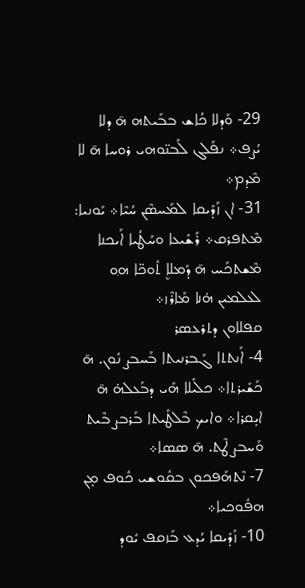29- ܘܰܕܠܐ ܟܳܐܫ ܒܒܰܝܬܗ ܗ̄ ܕܠܐ ܝܳܨܦ܀ ܢܦܰܠܓ ܠܰܒܢ̈ܘܗܝ ܪܘܚܐ ܗ̄ ܠܐ ܡܶܕܡ܀
31- ܐܢ ܙܰܕܺܝܩܐ ܠܡܰܚܣܶܢ ܚܳܝܶܐ܀ ܝܰܘܢܝܐ: ܡܶܬܦܪܩ܀ ܪܰܫܺܝܥܐ ܘܚܰܛܳܝܐ ܐܰܝܟܢܐ ܡܶܫܬܟܰܚ ܗ̄ ܕܰܡܠܐܷ ܬܽܘܟ̈ܐ ܗ݂ܘ ܠܥܠܡܝܢ ܗ̇ܢܐ ܡܰܐܪܶܙ܀
ܩܦܠܐܘܢ ܕܬܪܥܣܪ
4- ܐܰܢܬܬܐ ܓܰܒܪܢܝܬܐ ܒܰܚܒܨ ܢܽܘܢ. ܗ̄ ܟܰܫܺܝܪܬܐ܀ ܟܠܺܝܠܐ ܗܺܝ ܕܒܰܥܠܗ̇ ܗ̄ ܐܝ̣ܩܪܐ܀ ܘܐܝܟ ܒܶܠܛܺܝܬܐ ܒܰܪܒܨ ܒܶܝܬ ܘܰܚܒܨ ܛܶܬ. ܗ̄ ܣܣܐ܀
7- ܢܶܬܗܰܦܟܘܢ ܒܩܽܘܫܝ ܟܽܘܦ ܡ̣ܢ ܗܦܽܘܟܝܐ܀
10- ܙܰܕܺܝܩܐ ܝܳܕܥ ܒܰܙܩܦ ܝܽܘܕ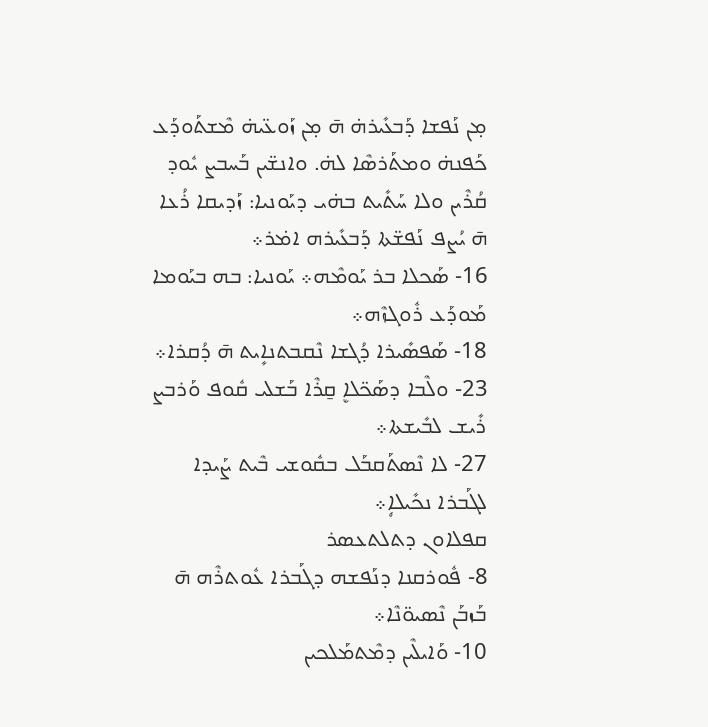ܡ̣ܢ ܢܰܦܫܐ ܕܰܒܥܺܝܪܗ̇ ܗ̄ ܡ̣ܢ ܙܰܘܥ̈ܝܗ̇ ܡܶܫܬܰܘܕܰܥ ܟܰܦܢܗ̇ ܘܡܬܰܪܣܶܐ ܠܗ̇. ܘܐܢܫ̈ܝܢ ܒܰܚܒܨ ܝܽܘܕ ܩܳܪܶܝܢ ܘܠܐ ܚܰܬܺܝܬ ܒܗ̇ܝ ܕܝܰܘܢܝܐ: ܙܰܕܝܩܐ ܪܳܥܐ ܗ̄ ܝܳܨܦ ܢܰܦܫ̈ܬܐ ܕܰܒܥܺܝܪܗ ܐܡ̇ܪ܀
16- ܣܰܟܠܐ ܒܪ ܝܰܘܡܶܗ܀ ܝܰܘܢܝܐ: ܒܗ ܒܝܰܘܡܐ ܡܰܘܕܰܥ ܪܽܘܓܙܶܗ܀
18- ܣܰܦܣܺܝܪܐ ܕܳܓܫܐ ܢܶܩܒܬܢܐܻܝܬ ܗ̄ ܕܳܩܪܐ܀
23- ܘܠܶܒܐ ܕܣܰܟ̈ܠܐܷ ܩ̱ܪܶܐ ܒܰܫܠܝ ܩܽܘܦ ܘܰܪܒܨ ܪܺܝܫ ܠܒܺܝܫܬܐ܀
27- ܠܐ ܢܶܣܬܰܩܒܰܠ ܒܩܽܘܫܝ ܒܶܝܬ ܨܰܝܕܐ ܠܓܰܒܪܐ ܢܟܺܝܠܐܴ܀
ܩܦܠܐܘܢ ܕܬܠܬܥܣܪ
8- ܦܽܘܪܩܢܐ ܕܢܰܦܫܗ ܕܓܰܒܪܐ ܥܽܘܬܪܶܗ ܗ̄ ܒܰܙܒܰܢ ܢܶܣܝܘ̈ܢܶܐ܀
10- ܘܰܐܝܠܶܝܢ ܕܡܶܬܡܰܠܟܝܢ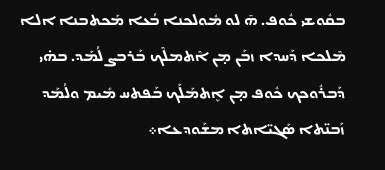ܒܩܽܘܫܝ ܟܽܘܦ. ܗ̄ ܠܘ ܡܽܘܠܟܢܐ ܒܳܥܐ ܡܰܟܬܒܢܐ ܐܠܐ ܡܶܠܟܐ ܕܰܚܕܐ ܙܒܰܢ ܡ̣ܢ ܐܶܬܡܠܶܟ ܒܰܪܒܨ ܠܳܡܰܕ. ܒܗ̇ܝ ܕܰܒܪܽܘܟܟ ܟܽܘܦ ܡ̣ܢ ܐܷܬܡܰܠܰܟ ܒܰܦܬܚ ܡܺܝܡ ܘܠܳܡܰܕ ܙܰܒܢ̈ܬܐ ܣܰܓܝ̈ܐܬܐ ܡܫܰܘܕܥܐ܀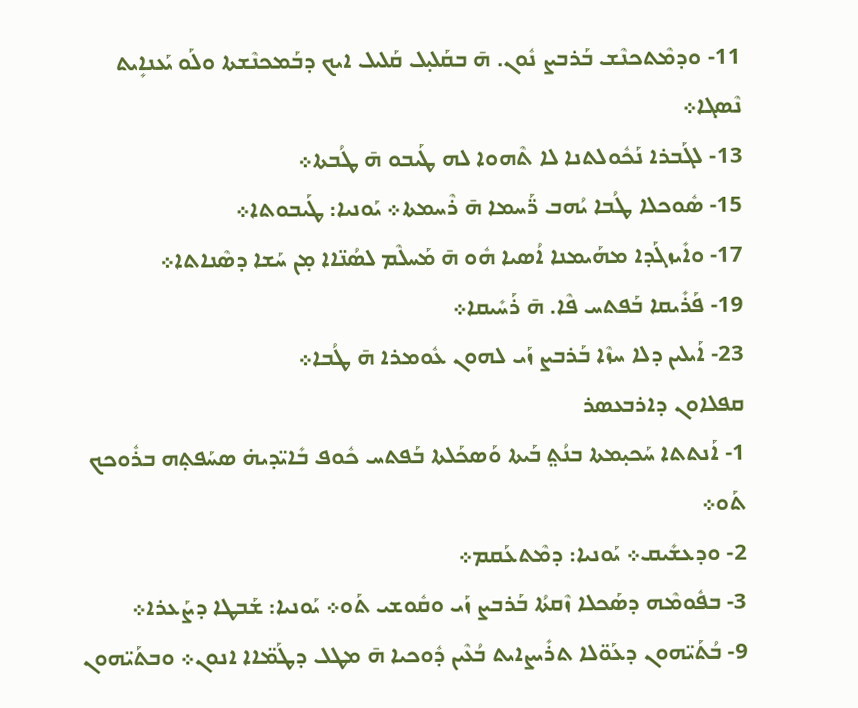11- ܘܕܡܶܬܟܢܶܫ ܒܰܪܒܨ ܢܽܘܢ. ܗ̄ ܒܩܰܠܝ̣ܠ ܩܰܠܝܠ ܐܝܟ ܕܒܰܡܟܢܶܫܬܐ ܘܠܰܘ ܝܰܥܢܐܻܝܬ ܢܶܣܓܐ܀
13- ܠܓܰܒܪܐ ܢܰܟܽܘܠܬܢܐ ܠܐ ܬܶܗܘܐ ܠܗ ܛܰܝܒܘ ܗ̄ ܛܳܒܬܐ܀
15- ܣܽܘܟܠܐ ܛܳܒܐ ܝܳܗܒ ܪ̈ܰܚܡܐ ܗ̄ ܪܶܚܡܬܐ܀ ܝܰܘܢܝܐ: ܛܰܝܒܘܬܐ܀
17- ܘܐܺܝܙܓܰܕܐ ܡܗܰܝܡܢܐ ܐܳܣܝܐ ܗܽܘ ܗ̄ ܡܰܚܠܶܡ ܠܣܳܢ̈ܐܐ ܡ̣ܢ ܚܰܫܐ ܕܣܶܢܐܬܐ܀
19- ܦܰܪܺܝܩܐ ܒܰܦܬܚ ܦܶܐ. ܗ̄ ܪܰܚܺܝܩܐ܀
23- ܐܰܝܠܝܢ ܕܠܐ ܚܙܶܐ ܒܰܪܒܨ ܙܰܝ ܠܗܘܢ ܥܽܘܡܪܐ ܗ̄ ܛܳܒܐ܀
ܩܦܠܐܘܢ ܕܐܪܒܥܣܪ
1- ܐܰܢܬܬܐ ܚܰܟܝ̣ܡܬܐ ܒܢܳܬ݀ ܒܰܝܬܐ ܘܰܣܟܰܠܬܐ ܒܰܦܬܚ ܟܽܘܦ ܒܺܐܝ̈ܕܝܗ̇ ܣܚܰܦܬ̣ܗ ܒܪܽܘܟܟ ܬܰܘ܀
2- ܘܕܥܫܺܝܩ܀ ܝܰܘܢܝܐ: ܕܡܶܬܥܰܩܡ܀
3- ܒܦܽܘܡܶܗ ܕܣܰܟܠܐ ܙܶܩܬܳܐ ܒܰܪܒܨ ܙܰܝ ܘܩܽܘܫܝ ܬܰܘ܀ ܝܰܘܢܝܐ: ܫܰܒܛܐ ܕܨܰܥܪܐ܀
9- ܒܳܬܰܝ̈ܗܘܢ ܕܥܰܘ̈ܠܐ ܬܪܺܝܨܐܝܬ ܒܳܥܶܝܢ ܕܽܘܟܝܐ ܗ̄ ܡܛܠ ܕܛܰܡ̈ܐܐ ܐܢܘܢ܀ ܘܒܬܰܝ̈ܗܘܢ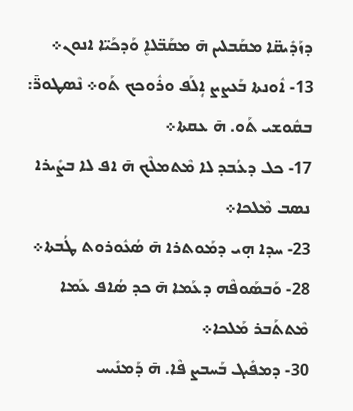ܕܙܰܕܺܝܩ̈ܐ ܡܩܰܒܠܝܢ ܗ̄ ܡܩܰܒ̈ܠܐܷ ܘܰܕܟܰܝ̈ܐ ܐܢܘܢ܀
13- ܐܽܘܢܬܐ ܒܰܥܨܨ ܐܴܠܰܦ ܘܪܽܘܟܟ ܬܰܘ܀ ܢܶܣܛܘܪ̈̄: ܒܩܽܘܫܝ ܬܰܘ. ܗ̄ ܥܩܬܐ܀
17- ܟܠ ܕܥܳܒܕ ܠܐ ܡܶܬܡܠܶܟ ܗ̄ ܐܦ ܠܐ ܒܨܺܝܪܐ ܢܣܒ ܡܶܠܟܐ܀
23- ܚܕܐ ܗ̣ܝ ܕܡܰܘܬܪܐ ܗ̄ ܣܳܥܽܘܪܘܬ ܛܳܒܬܐ܀
28- ܘܰܒܣܰܘܦܶܗ ܕܥܰܡܐ ܗ̄ ܟܕ ܣܳܐܦ ܥܰܡܐ ܡܶܬܬܰܒܪ ܡܰܠܟܐ܀
30- ܕܡܦܺܝܓ ܒܰܚܒܨ ܦܶܐ. ܗ̄ ܕܰܡܢܺܝܚ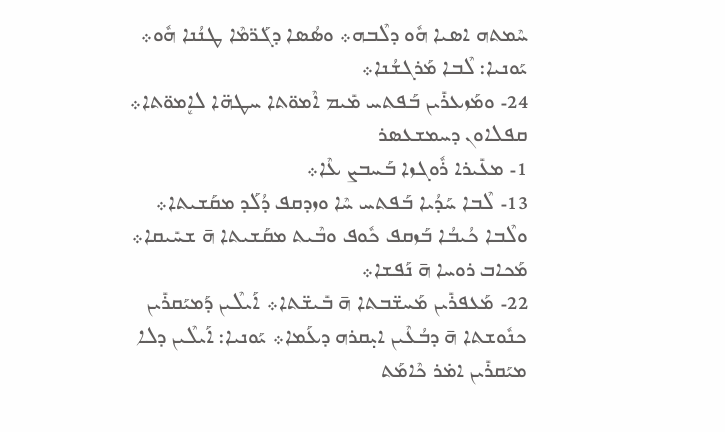ܚܶܡܬܗ ܐܣܝܐ ܗܽܘ ܕܠܶܒܗ܀ ܘܣܳܣܐ ܕܓܰܪ̈ܡܶܐ ܛܢܳܢܐ ܗܽܘ܀ ܝܰܘܢܝܐ: ܠܶܒܐ ܡܰܪܓܫܳܢܐ܀
24- ܘܡܰܙܥܪܺܝܢ ܒܰܦܬܚ ܡܺܝܡ ܐܶܡܘ̈ܬܐ ܚܛܗ̈ܐ ܠܐܷܡܘ̈ܬܐ܀
ܩܦܠܐܘܢ ܕܚܡܫܥܣܪ
1- ܡܥܺܝܪܐ ܪܽܘܓܙܐ ܒܰܚܒܨ ܥܶܐ܀
13- ܠܶܒܐ ܚܰܕܳܝܐ ܒܰܦܬܚ ܚܶܐ ܘܙܕܩܦ ܕܳܠܰܕ ܡܩܰܫܝܬܐ܀ ܘܠܶܒܐ ܟܳܝܒܳܐ ܒܰܙܩܦ ܟܽܘܦ ܘܒܶܝܬ ܡܩܰܫܝܬܐ ܗ̄ ܫܚܺܝܩܐ܀ ܡܰܟܐܒ ܪܘܚܐ ܗ̄ ܢܰܦܫܐ܀
22- ܡܰܥܦܪܺܝܢ ܡܰܚܫ̈ܒܬܐ ܗ̄ ܒܺܝܫ̈ܬܐ܀ ܐܰܝܠܶܝܢ ܕܰܡܝܰܩܪܺܝܢ ܟܢܽܘܫܬܐ ܗ̄ ܕܒܳܥܶܝܢ ܐܝ̣ܩܪܗ ܕܥܰܡܐ܀ ܝܰܘܢܝܐ: ܐܰܝܠܶܝܢ ܕܠܐ ܡܝܰܩܪܺܝܢ ܐܡ̇ܪ ܟܶܐܡܰܬ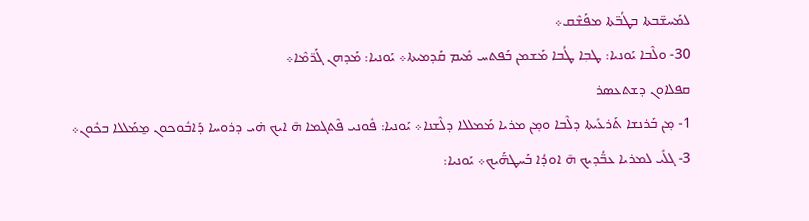ܠܡܰܚܫ̈ܒܬܐ ܒܛܳܒ̈ܬܐ ܡܦܰܫܶܩ܀
30- ܘܠܶܒܐ ܝܰܘܢܝܐ: ܛܒ݂ܐ ܛܳܒܐ ܡܰܫܡܢ ܒܰܦܬܚ ܡܺܝܡ ܩܰܕܡܝܬܐ܀ ܝܰܘܢܝܐ: ܡܰܕܗܢ ܓܰܪ̈ܡܶܐ܀
ܩܦܠܐܘܢ ܕܫܬܥܣܪ
1- ܡ̣ܢ ܒܰܪܢܫܐ ܬܰܪܥܺܝܬܐ ܕܠܶܒܐ ܘܡ̣ܢ ܡܪܝܐ ܡܰܡܠܠܐ ܕܠܶܫܢܐ܀ ܝܰܘܢܝܐ: ܦܽܘܢܝ ܦܶܬܓܡܐ ܗ̄ ܐܝܟ ܗ̇ܝ ܕܪܘܚܐ ܕܰܐܒܽܘܟܘܢ ܡ̱ܡܰܠܠܐ ܒܟܽܘܢ܀
3- ܓܠܺܝ ܠܡܪܝܐ ܥܒ̈ܳܕܝܟ ܗ̄ ܐܘܕܳܐ ܒܰܚܛܗ̈ܰܝܟ܀ ܝܰܘܢܝܐ: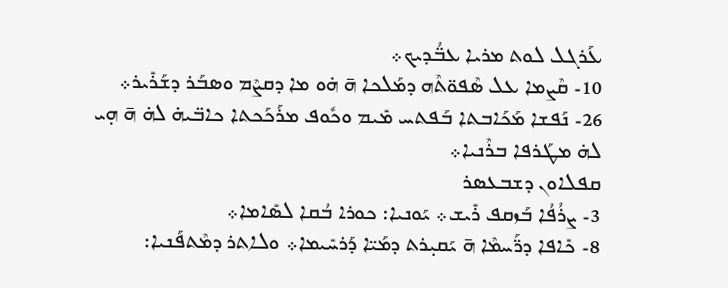ܥܰܪܓܠ ܠܘܬ ܡܪܝܐ ܥܒ̈ܳܕܝܟ܀
10- ܩܶܨܡܐ ܥܠ ܣܶܦܘ̈ܬܶܗ ܕܡܰܠܟܐ ܗ̄ ܗ̇ܘ ܡܐ ܕܩܨܶܡ ܘܣܒܰܪ ܕܫܰܪܺܝܪ܀
26- ܢܰܦܫܐ ܡܰܟܰܐܒܬܐ ܒܰܦܬܚ ܡܺܝܡ ܘܟܽܘܦ ܡܪܰܟܰܟܬܐ ܟܐܒ̈ܝܗ̇ ܠܗ̇ ܗ̄ ܗ̣ܝ ܠܗ̇ ܡܛܰܪܦܐ ܒܪܶܢܝܐ܀
ܩܦܠܐܘܢ ܕܫܒܥܣܪ
3- ܨܪܳܦܳܐ ܒܰܙܩܦ ܪܺܝܫ܀ ܝܰܘܢܝܐ: ܟܘܪܐ ܒܳܩܐ ܠܣܺܐܡܐ܀
8- ܟܺܐܦܐ ܕܪ̈ܰܚܡܶܐ ܗ̄ ܝܰܩܝ̣ܪܬ ܕܡܰܝ̈ܐ ܕܰܪܚܺܝܡܐ܀ ܘܠܐܬܪ ܕܡܶܬܦܰܢܝܐ: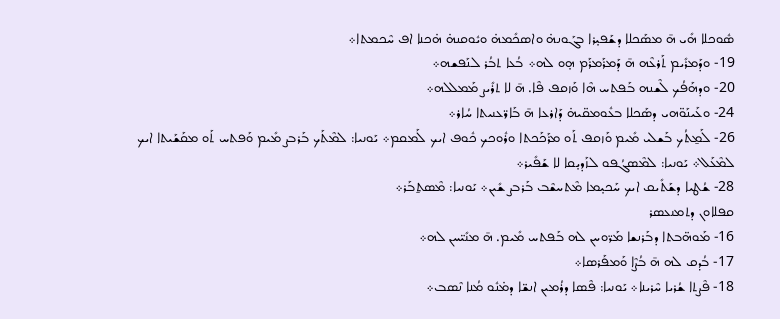ܣܽܘܟܠܐ ܗܺܝ ܗ̄ ܡܣܰܟܠܐ ܕܫܰܦܝ̣ܪܐ ܒܓܰܘܢܗ̇ ܘܐܣܟܺܡܗ̇ ܘܝܽܘܩܢܗ̇ ܗ̇ܟܢܐ ܐܦ ܚܶܟܡܬܐ܀
19- ܘܕܰܡܪܺܝܡ ܬܰܪܥܶܗ ܗ̄ ܕܰܡܪܰܡܪܰܡ ܗ̣ܘ ܠܗ܀ ܒܳܥܐ ܬܒܳܪ ܠܢܰܦܫܗ܀
20- ܘܕܗܰܦܳܟ ܠܶܫܢܗ ܒܰܦܬܚ ܗܶܐ ܘܰܙܩܦ ܦܶܐ. ܗ̄ ܠܐ ܬܪܺܝܨ ܡܰܡܠܠܗ܀
24- ܘܥܰܝܢܰܘ̈ܗܝ ܕܣܰܟܠܐ ܒܥܽܘܡܩ̈ܝܗ̇ ܕܰܐܪܥܐ ܗ̄ ܒܰܐܪ̈ܥܢܝܬܐ ܚܳܐܪ܀
26- ܠܰܡ̱ܬܳܟ ܒܰܫܠܝ ܡܺܝܡ ܘܰܙܩܦ ܬܰܘ ܡܪܰܟܰܟܬܐ ܘܪܽܘܟܟ ܟܽܘܦ ܐܝܟ ܠܰܡܩܡ܀ ܝܰܘܢܝܐ: ܠܡܶܬܰܟ ܒܰܪܒܨ ܡܺܝܡ ܘܰܦܬܚ ܬܰܘ ܡܩܰܫܰܝܬܐ ܐܝܟ ܠܡܶܥܰܠ܀ ܝܰܘܢܝܐ: ܠܡܶܣܓܳܦܘ ܠܙܰܕܝ̣ܩܐ ܠܐ ܫܰܦܺܝܪ܀
28- ܫܳܛܝܐ ܕܫܰܬܺܝܩ ܐܝܟ ܚܰܟܝ̣ܡܐ ܡܶܬܚܫܶܒ ܒܰܪܒܨ ܫܺܝܢ܀ ܝܰܘܢܝܐ: ܡܶܣܬ̱ܒܰܪ܀
ܩܦܠܐܘܢ ܕܬܡܢܥܣܪ
16- ܡܰܘܗ̈ܒܬܐ ܕܒܰܪܢܫܐ ܡܰܪ̈ܘܚܢ ܠܗ ܒܰܦܬܚ ܡܺܝܡ. ܗ̄ ܡܢܺܝ̈ܚܢ ܠܗ܀
17- ܒܳܕܩ ܠܗ ܗ̄ ܒܳܨܶܐ ܘܰܡܦܰܪܣܐ܀
18- ܦܶܨܬܐ ܫܳܪܝܐ ܚܶܪܝܢܐ܀ ܝܰܘܢܝܐ: ܦܶܣܐ ܕܪܳܡܝܢ ܐܢܫ̈ܐ ܕܡ̇ܢܽܘ ܡܳܢܐ ܢܶܣܒ܀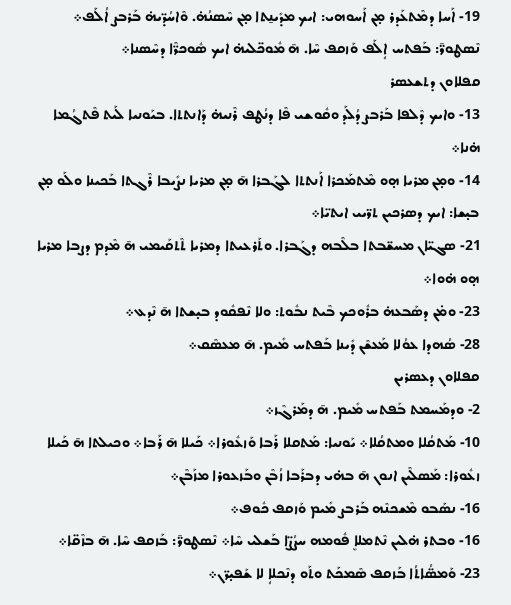19- ܐܰܚܐ ܕܡܶܬܥܰܕܪ ܡ̣ܢ ܐܰܚܘܗܝ: ܐܝܟ ܡܕܺܝܢ̱ܬܐ ܡ̣ܢ ܚܶܣܢܳܗ̇. ܘܶܐܚܳܕ̈ܝܗ̇ ܒܰܪܒܨ ܐܳܠܰܦ܀ ܢܶܣܛܘܪ̈̄: ܒܰܦܬܚ ܐܴܠܰܦ ܘܰܙܩܦ ܚܶܐ. ܗ̄ ܡܽܘܟ̈ܠܝܗ̇ ܐܝܟ ܣܽܘܟܪ̈ܶܐ ܕܚܶܣܢܐ܀
ܩܦܠܐܘܢ ܕܬܫܥܣܪ
13- ܘܐܝܟ ܕܶܠܦܐ ܒܰܪܒܨ ܕܳܠܰܕ ܘܩܽܘܫܝ ܦܶܐ ܕܢܳܛܦ ܪܶܢܝܗ̇ ܕܰܐܢܬܬܐ. ܒܝܰܘܢܝܐ ܠܰܝܬ ܦܶܬܓܳܡܐ ܗ̇ܢܐ܀
14- ܘܡ̣ܢ ܡܪܝܐ ܗ̣ܘ ܡܶܬܡܰܟܪܐ ܐܰܢܬܬܐ ܠܓܰܒܪܐ ܗ̄ ܡ̣ܢ ܡܪܝܐ ܢܨܺܝܒܐ ܪܶܓܬܐ ܒܰܟܝܢܐ ܘܠܰܘ ܡ̣ܢ ܒܝ̣ܫܐ: ܐܝܟ ܕܣܪܟܝܢ ܬܪ̈ܝܝ ܐܝܬܝ̈ܐ܀
21- ܣܓܝ̈ܐܢ ܡܚܫ̈ܒܬܐ ܒܠܶܒܗ ܕܓܰܒܪܐ. ܘܬܰܪܥܝܬܐ ܕܡܪܝܐ ܬܶܬܩܰܝܡܝ ܗ̄ ܡܶܕܡ ܕܨܒܐ ܡܪܝܐ ܗ̣ܘ ܗ̇ܘܐ܀
23- ܘܡ̇ܢ ܕܣܰܒܥܗ̇ ܒܪܽܘܟܟ ܒܶܝܬ ܢܒܽܘܬ: ܘܠܐ ܢܶܦܩܽܘܕ ܒܝ̣ܫܬܐ ܗ̄ ܢܶܕܥ܀
28- ܣܳܗܕܐ ܥܘܳܠܐ ܡܰܥܫܶܢ ܕܺܝܢܐ ܒܰܦܬܚ ܡܺܝܡ. ܗ̄ ܡܥܣܶܩ܀
ܩܦܠܐܘܢ ܕܥܣܪܝܢ
2- ܘܕܡܰܚܡܬ ܒܰܦܬܚ ܡܺܝܡ. ܗ̄ ܕܡܰܪܓܶܙ܀
10- ܡܰܬܩܳܠܐ ܘܡܬܩܳܠܐ܀ ܝܰܘܢܝܐ: ܡܰܬܩܠܐ ܪܰܒܐ ܘܰܙܥܽܘܪܐ܀ ܟܰܝܠܐ ܗ̄ ܪܰܒܐ܀ ܘܟܝܠܬܐ ܗ̄ ܟܰܝܠܐ ܙܥܽܘܪܐ: ܡܰܣܠܶܝܢ ܐܢܘܢ ܗ̄ ܒܗ̇ܝ ܕܒܪܰܒܐ ܙܳܒܶܢ ܘܒܰܙܥܘܪܐ ܡܙܰܒܶܢ܀
16- ܢܣܰܒܘ ܡܶܫܟܢܶܗ ܒܰܪܒܨ ܡܺܝܡ ܘܰܙܩܦ ܟܽܘܦ܀
16- ܘܒܬܪ ܗ̇ܠܝܢ ܢܶܬܡܠܐܷ ܦܽܘܡܗ ܚܨܳܨ̈ܐ ܒܰܫܠܝ ܚܶܐ܀ ܢܶܣܛܘܪ̈̄: ܒܰܙܩܦ ܚܶܐ. ܗ̄ ܒܙܶܩ̈ܐ܀
23- ܘܰܡܣ̈ܳܐܬܳܐ ܒܰܙܩܦ ܣܶܡܟܰܬ ܘܬܰܘ ܕܢܶܟܠܐܴ ܠܐ ܫܰܦܝ̣ܪ̈ܢ܀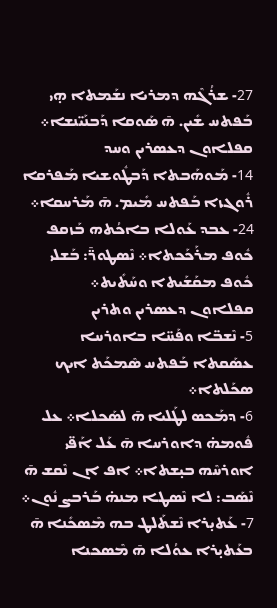27- ܫܪܳܓܶܗ ܕܡܪܝܐ ܢܫܰܡܬܐ ܗ̣ܝ ܒܰܦܬܚ ܫܺܝܢ. ܗ̄ ܣܰܘܩܐ ܕܰܒܢܰܝ̈ܢܫܐ܀
ܩܦܠܐܘܢ ܕܥܣܪܝܢ ܘܚܕ
14- ܡܰܘܗܰܒܬܐ ܕܰܒܛܽܘܫܝܐ ܡܰܦܪܩܐ ܪܽܘܓܙܐ ܒܰܦܬܚ ܡܺܝܡ. ܗ̄ ܡܰܪܚܩܐ܀
24- ܥܒܕ ܥܰܘܠܐ ܒܐܟܳܬܗ ܒܰܙܩܦ ܟܽܘܦ ܡܪܰܟܰܟܬܐ܀ ܢܶܣܛܘܪ̈̄: ܒܰܫܠܝ ܟܽܘܦ ܡܩܰܫܰܝܬܐ ܘܚܰܬܺܝܬ܀
ܩܦܠܐܘܢ ܕܥܣܪܝܢ ܘܬܪܝܢ
5- ܢܶܫܒ̈ܐ ܘܦܰܚ̈ܐ ܒܐܘܪܚܐ ܥܣܰܩܬܐ ܒܰܦܬܚ ܣܶܡܟܰܬ ܐܝܟ ܣܟܰܠܬܐ܀
6- ܕܡܰܟܣ ܠܛܰܠܝܐ ܗ̄ ܠܣܰܟܠܐ܀ ܥܠ ܦܽܘܡܗ̇ ܕܐܘܪܚܐ ܗ̄ ܥܰܠ ܐܰܦ̈ܝ ܐܘܪܚܶܗ ܒܝ̣ܫܬܐ܀ ܐܦ ܐܢ ܢܶܩܫ ܗ̄ ܢܶܣܰܒ: ܠܐ ܢܶܣܛܐ ܡܢܗ̇ ܒܰܪܒܨ ܢܽܘܢ܀
7- ܥܰܬܝ̣ܪܐ ܢܶܫܬܰܠܛ ܒܗ ܡܶܣܟܺܢܐ ܗ̄ ܒܥܰܬܝ̣ܪܐ ܥܘܳܠܐ ܗ̄ ܡܶܣܟܢܐ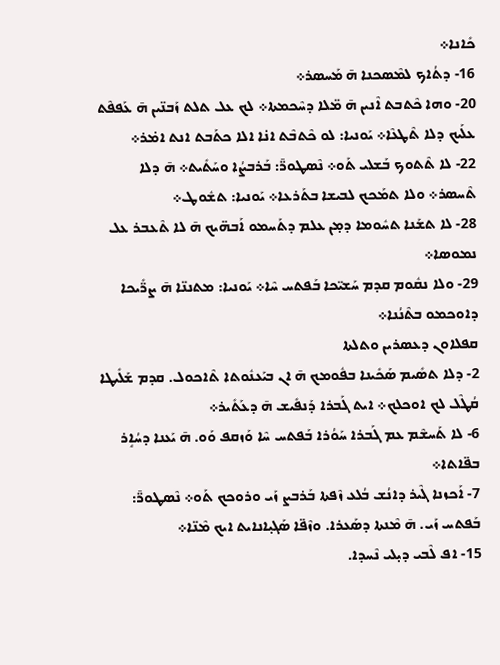ܟܺܐܢܐ܀
16- ܕܬܳܐܟ ܠܡܶܣܟܢܐ ܗ̄ ܡܰܚܣܪ܀
20- ܘܗܐ ܟܶܬܒܬ ܐܶܢܝܢ ܗ̄ ܡ̈ܠܐ ܕܚܶܟܡܬܐ܀ ܠܟ ܥܠ ܬܠܬ ܙܰܒܢ̈ܝܢ ܗ̄ ܥܰܦܦܶܬ ܥܠܰܝܟ ܕܠܐ ܬܶܛܥܶܐ܀ ܝܰܘܢܝܐ: ܠܘ ܟܶܬܒܶܬ ܐܢ̇ܐ ܐܠܐ ܟܬܰܒܬ ܐܢܬ ܐܡ̇ܪ܀
22- ܠܐ ܬܶܬܘܟ ܒܰܫܠܝ ܬܰܘ܀ ܢܶܣܛܘܪ̈̄: ܒܰܪܒܨܳܐ ܘܚܰܬܺܝܬ܀ ܗ̄ ܕܠܐ ܬܶܚܣܪ܀ ܘܠܐ ܬܡܰܟܟ ܠܒܝܫܐ ܒܬܰܪܥܐ܀ ܝܰܘܢܝܐ: ܬܫܽܘܛ܀
28- ܠܐ ܬܫܰܢܐ ܬܚܽܘܡܐ ܕܡ̣ܢ ܥܠܡ ܕܬܰܚܡܘ ܐܰܒܗ̈ܝܟ ܗ̄ ܠܐ ܬܶܥܒܪ ܥܠ ܢܡܘܣܐ܀
29- ܘܠܐ ܢܩܽܘܡ ܩܕܡ ܚܰܫܝ̈ܟܐ ܒܰܦܬܚ ܚܶܐ܀ ܝܰܘܢܝܐ: ܡܬܢܢ̈ܐ ܗ̄ ܨܪ̈ܺܝܟܐ ܕܐܘܟܡܘ ܒܬܶܢܳܢܐ܀
ܩܦܠܐܘܢ ܕܥܣܪܝܢ ܘܬܠܬܐ
2- ܕܠܐ ܬܣܺܝܡ ܣܰܟܺܝܢܐ ܒܦܽܘܡܟ ܗ̄ ܐܢ ܒܝܰܥܢܽܘܬܐ ܬܶܐܟܘܠ. ܩܕܡ ܫܰܠܺܝܛܐ ܩܳܛܶܠ ܠܟ ܐܘܟܠܟ܀ ܐܝܬ ܓܰܒܪܐ ܕܰܢܦܺܝܫ ܗ̄ ܕܥܰܬܺܝܪ܀
6- ܠܐ ܬܰܚܫܶܡ ܥܡ ܓܰܒܪܐ ܚܰܘܳܪܐ ܒܰܦܬܚ ܚܶܐ ܘܰܙܩܦ ܘܰܘ. ܗ̄ ܝܰܥܢܐ ܕܚܳܐܱܪ ܒܦ̈ܐܬܐ܀
7- ܐܰܟܙܢܐ ܓܶܝܪ ܕܐܢܳܫ ܒܳܠܥ ܙܶܦܬܐ ܒܰܪܒܨ ܙܰܝ ܘܪܘܟܟ ܬܰܘ܀ ܢܶܣܛܘܪ̈̄: ܒܰܦܬܚ ܙܰܝ. ܗ̄ ܡܶܢܬܐ ܕܣܰܥܪܐ. ܘܙܶܦ̈ܐ ܣܰܓܝ̣ܐܢܐܝܬ ܐܝܟ ܡܶܢ̈ܐ܀
15- ܐܦ ܠܶܒܝ ܕܝ̣ܠܝ ܢܶܚܕܐ.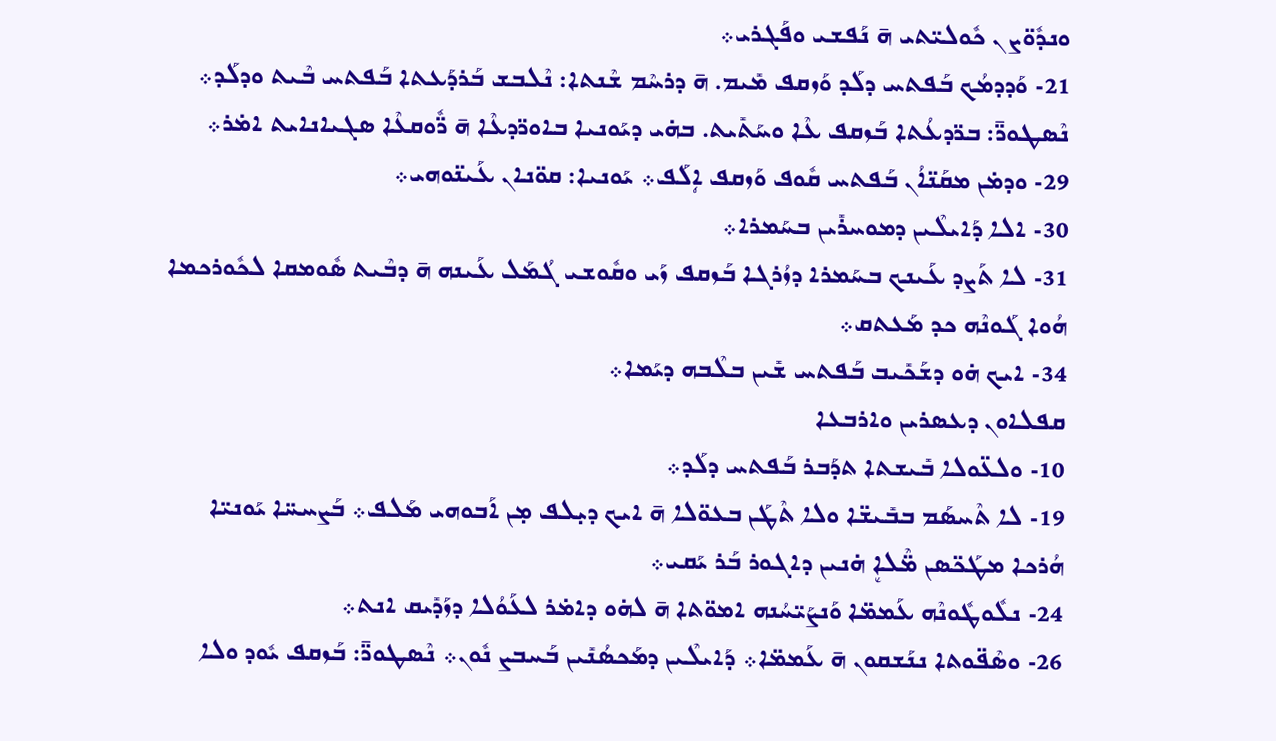ܘܢܕܽܘ̈ܨܢ ܟܽܘܠܝ̈ܬܝ ܗ̄ ܢܰܦܫܝ ܘܦܰܓܪܝ܀
21- ܘܰܕܕܡܳܟ ܒܰܦܬܚ ܕܠܰܕ ܘܰܙܩܦ ܡܺܝܡ. ܗ̄ ܕܪܚܶܡ ܫܶܢܬܐ: ܢܶܠܒܫ ܒܰܪܕܰܥܬܐ ܒܰܦܬܚ ܒܶܝܬ ܘܕܠܰܕ܀ ܢܶܣܛܘܪ̈̄: ܒܪ̈ܕܥܳܬܐ ܒܰܙܩܦ ܥܶܐ ܘܚܰܬܺܝܬ. ܒܗ̇ܝ ܕܝܰܘܢܝܐ ܒܐܘܪ̈ܕܥܶܐ ܗ̄ ܪ̈ܽܘܩܥܶܐ ܣܓܝܐܢܐܝܬ ܐܡ̇ܪ܀
29- ܘܕܡ̇ܢ ܡܩܰܢ̈ܐܳܢ ܒܰܦܬܚ ܩܽܘܦ ܘܰܙܩܦ ܐܴܠܰܦ܀ ܝܰܘܢܝܐ: ܩܘ̈ܢܐܢ ܥܰܝܢ̈ܘܗܝ܀
30- ܐܠܐ ܕܰܐܝܠܶܝܢ ܕܡܘܚܪܺܝܢ ܒܚܰܡܪܐ܀
31- ܠܐ ܬܰܨܕ ܥܰܝܢܟ ܒܚܰܡܪܐ ܕܙܳܪܓܐ ܒܰܙܩܦ ܙܰܝ ܘܩܽܘܫܝ ܓܳܡܰܠ ܥܰܝܢܗ ܗ̄ ܕܒܶܝܬ ܣܽܘܡܩܐ ܠܟܽܘܪܟܡܐ ܗܳܘܐ ܓܰܘܢܶܗ ܟܕ ܡܰܥܬܩ܀
34- ܐܝܟ ܗ̇ܘ ܕܫܰܟܺܝܒ ܒܰܦܬܚ ܫܺܝܢ ܒܠܶܒܗ ܕܝܰܡܐ܀
ܩܦܠܐܘܢ ܕܥܣܪܝܢ ܘܐܪܒܥܐ
10- ܘܠܥ̈ܘܠܐ ܒܺܝܫܬܐ ܬܕܰܒܪ ܒܰܦܬܚ ܕܠܰܕ܀
19- ܠܐ ܬܶܚܣܰܡ ܒܒܺܝܫ̈ܐ ܘܠܐ ܬܶܛܰܢ ܒܥܘ̈ܠܐ ܗ̄ ܐܝܟ ܕܝ̣ܠܦ ܡ̣ܢ ܐܰܒܘܗܝ ܡܰܠܦ܀ ܒܰܨܚܚ̈ܐ ܝܰܘܢܝ̈ܐ ܗܳܪܟܐ ܡܛܰܟ̈ܣܢ ܡ̈ܶܠܐܷ ܗ̇ܢܝܢ ܕܐܓܘܪ ܒܰܪ ܝܰܩܝ܀
24- ܢܠܽܘܛܽܘܢܶܗ ܥܰܡܡ̈ܐ ܘܰܢܨܰܝ̈ܚܳܢܗ ܐܡܘ̈ܬܐ ܗ̄ ܠܗ̇ܘ ܕܐܡ̇ܪ ܠܥܰܘܳܠܐ ܕܙܰܕܺܝܩ ܐܢܬ܀
26- ܘܣܶܦ̈ܘܬܐ ܢܢܰܫܩܘܢ ܗ̄ ܥܰܡܡ̈ܐ܀ ܕܰܐܝܠܶܝܢ ܕܡܰܟܣܳܢܺܝܢ ܒܰܚܒܨ ܢܽܘܢ܀ ܢܶܣܛܘܪ̈̄: ܒܰܙܩܦ ܝܽܘܕ ܘܠܐ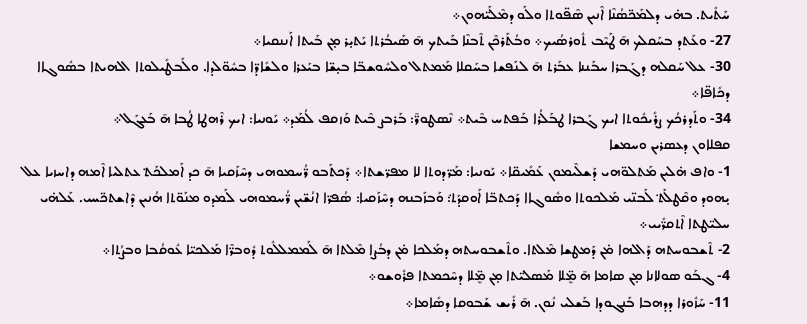ܚܰܬܺܝܬ. ܒܗ̇ܝ ܕܠܡܰܟ̈ܣܳܢܶܐ ܐܶܢܝܢ ܣܶܦ̈ܘܬܐ ܘܠܰܘ ܕܡܶܠܰܝ̈ܗܘܢ܀
27- ܘܥܰܬܕ ܒܚܰܩܠܟ ܗ̄ ܛܰܝܶܒ ܬܽܘܪܣܳܝܟ܀ ܘܒܳܬܰܪܟܶܢ ܬܶܒܢܶܐ ܒܰܝܬܟ ܗ̄ ܣܰܝܒܳܪܬܐ ܝܰܬܝ̣ܪ ܡ̣ܢ ܒܰܝܬܐ ܐܰܢܢܩܝܐ܀
30- ܥܠ ܚܰܩܠܗ ܕܓܰܒܪܐ ܚܒܰܢܢܐ ܥܒܰܪܬ ܗ̄ ܠܢܰܦܫܐ ܒܚܰܩܠܐ ܡܰܡܬܠ ܘܠܚܽܘܫܒ̈ܐ ܒܝ̣ܫ̈ܐ ܒܝܰܥܪܐ ܘܠܫܺܐܕ̈ܐ ܒܚܽܘ̈ܠܕܐ. ܘܠܰܒܛܺܝܠܘܬܐ ܐܠܗܝܬܐ ܒܣܽܘܓܐܐ ܕܟܺܐܦ̈ܐ܀
34- ܘܬܰܕܪܟܳܟ ܨܪܺܝܟܽܘܬܐ ܐܝܟ ܓܰܒܪܐ ܛܒܰܠܳܪܐ ܒܰܦܬܚ ܒܶܝܬ܀ ܢܶܣܛܘܪ̈̄: ܒܰܪܒܨ ܒܶܝܬ ܘܰܙܩܦ ܠܳܡܰܕ܀ ܝܰܘܢܝܐ: ܐܝܟ ܪܶܗܛܐ ܛܳܒܐ ܗ̄ ܒܰܥܓܰܠ܀
ܩܦܠܐܘܢ ܕܥܣܪܝܢ ܘܚܡܫܐ
1- ܘܐܦ ܗ̇ܠܝܢ ܡܰܬܠܘ̈ܗܝ ܕܰܫܠܶܝܡܘܢ ܥܰܡܺܝܩ̈ܐ܀ ܝܰܘܢܝܐ: ܡܰܪ̈ܕܘܬܐ ܠܐ ܡܦܪ̈ܫܬܐ܀ ܕܰܟܬܰܒܘ ܪ̈ܳܚܡܘܗܝ ܕܚܶܙܰܩܝܐ ܗ̄ ܟܕ ܐܰܡܠܟܰܬ݀ ܥܬܠܝܐ ܐܶܡܗ ܕܐܚܙܝܐ ܥܠ ܝ̣ܗܘܕ ܘܩܶܛܠܰܬ݀ ܠܰܒܢ̈ܝ ܡܰܠܟܘܬܐ ܘܣܽܘܓܐܐ ܕܰܟܬܒ̈ܐ ܐܰܘܩܕܰܬ݀: ܘܰܒܙܰܒܢܗ ܕܚܶܙܰܩܝܐ: ܣܳܦܪ̈ܐ ܐܢܳܫ̈ܝܢ ܪ̈ܳܚܡܘܗܝ ܠܰܡܕܘ ܡܢܰܘ̈ܬܐ ܗܳܢܝܢ ܕܶܐܫܬܟ̈ܚܝ. ܥܰܠܗ̇ܝ ܚܠܝ̈ܛܬܐ ܐܶܬܩܪ̈ܺܝܝ܀
2- ܬܶܫܒܘܚܬܗ ܕܰܐܠܗܐ ܡ̇ܢ ܕܰܡܛܫܐ ܡܶܠܬܐ. ܘܬܶܫܒܘܚܬܗ ܕܡܰܠܟܐ ܡ̇ܢ ܕܒܳܨܐ ܡܶܠܬܐ ܗ̄ ܠܰܡܡܠܠܽܘܬ ܕܽܘܒܪ̈ܶܐ ܡܰܠܟܝ̈ܐ ܥܽܘܩܳܒܐ ܘܒܨܳܬܐ܀
4- ܓܒܰܘ ܣܘܠܐܢܐ ܡ̣ܢ ܣܐܡܐ ܗ̄ ܡܷ̈ܠܐ ܡܰܣܠܝ̈ܬܐ ܡ̣ܢ ܡܷ̈ܠܐ ܕܚܶܟܡܬܐ ܦܪܽܘܫܘ܀
11- ܚܰܙܽܘܪܐ ܕܕܗܒܐ ܒܰܢܓܘܕܐ ܒܰܫܠܝ ܢܽܘܢ. ܗ̄ ܪܺܝܫ ܫܰܒܘܩܐ ܕܣܺܐܡܐ܀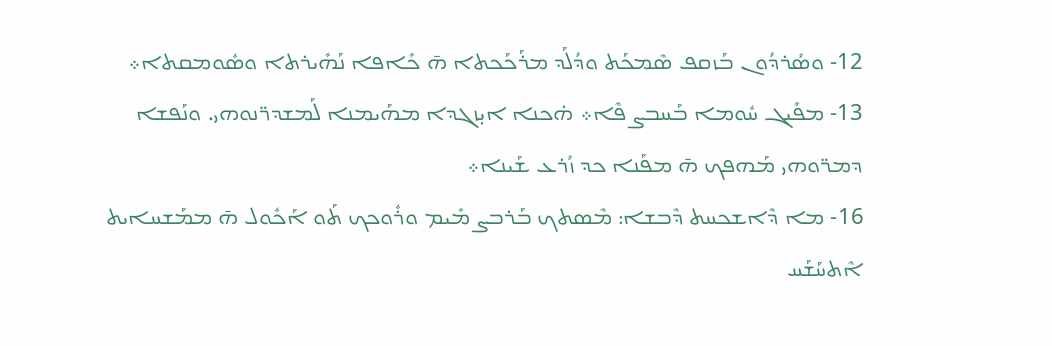12- ܘܣܳܪܕܳܘܢ ܒܰܙܩܦ ܣܶܡܟܰܬ ܘܕܳܠܰܕ ܡܪܰܟܰܟܬܐ ܗ̄ ܟܺܐܦܐ ܢܰܗܺܝܪܬܐ ܘܣܽܘܡܩܬܐ܀
13- ܡܦܺܝܓ ܚܽܘܡܐ ܒܰܚܒܨ ܦܶܐ܀ ܗ̇ܟܢܐ ܐܝ̣ܙܓܕܐ ܡܗܰܝܡܢܐ ܠܰܡܫܕܪ̈ܢܘܗܝ. ܘܢܰܦܫܐ ܕܡܪ̈ܘܗܝ ܡܰܗܦܟ ܗ̄ ܡܦܰܢܐ ܟܕ ܙܳܪܥ ܫܰܝܢܐ܀
16- ܡܐ ܕܶܐܫܟܚܬ ܕܶܒܫܐ: ܡܶܣܬܟ ܒܰܪܒܨ ܡܺܝܡ ܘܪܽܘܟܟ ܬܰܘ ܐܰܟܽܘܠ ܗ̄ ܡܡܰܫܚܐܝܬ ܐܶܬܚܰܫܰܚ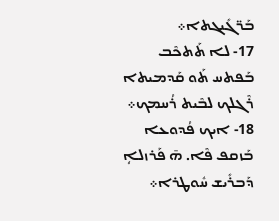ܒܰܪ̈ܓܺܝܓܬܐ܀
17- ܠܐ ܬܰܬܟܶܒ ܒܰܦܬܚ ܬܰܘ ܩܰܕܡܝܬܐ ܪܶܓܠܟ ܠܒܶܝܬ ܪܳܚܡܟ܀
18- ܐܝܟ ܦܳܕܘܥܐ ܒܰܙܩܦ ܦܶܐ. ܗ̄ ܦܰܪܙܠܐܴ ܕܰܒܪܺܝܫ ܚܽܘܛܪܐ܀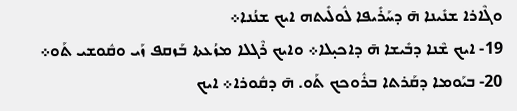ܘܓܶܐܪܐ ܫܢܺܝܢܐ ܗ̄ ܕܚܰܪܺܝܦܐ ܠܽܘܠܺܝܬܗ ܐܝܟ ܫܢܳܢܐ܀
19- ܐܝܟ ܫܶܢܐ ܕܒܺܝܫܐ ܗ̄ ܕܐܟܝ̣ܠܐ܀ ܘܐܝܟ ܪܶܓܠܐ ܡܙܳܥܬܐ ܒܰܙܩܦ ܙܰܝ ܘܩܽܘܫܝ ܬܰܘ܀
20- ܒܝܰܘܡܐ ܕܩܰܪܬܐ ܒܪܽܘܟܟ ܬܰܘ. ܗ̄ ܕܩܽܘܪܐ܀ ܐܝܟ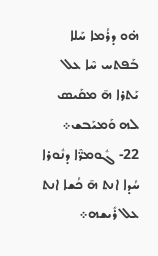ܗ̇ܘ ܕܪܳܡܐ ܚܰܠܐ ܒܰܦܬܚ ܚܶܐ ܥܠ ܝܰܬܪܐ ܗ̄ ܡܩܰܝܣ ܠܗ ܘܰܡܝܰܒܫ܀
22- ܓܽܘܡܪ̈ܶܐ ܕܢܽܘܪܐ ܚܳܕܐ ܐܢܬ ܗ̄ ܟܳܫܐ ܐܢܬ ܥܠ ܪܺܝܫܗ܀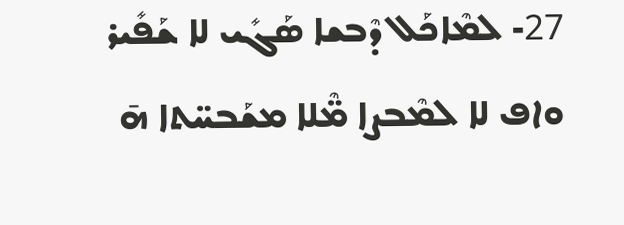27- ܠܡܶܐܟܰܠ ܕܶܒܫܐ ܣܰܓܺܝ ܠܐ ܫܰܦܺܝܪ ܘܐܦ ܠܐ ܠܡܶܒܨܐ ܡ̈ܶܠܐ ܡܫܰܒܚ̈ܬܐ ܗ̄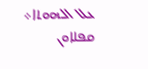ܥܠ ܐܠܗܘܬܐ܀
ܩܦܠܐܘܢ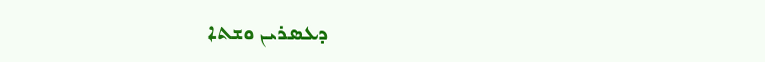ܕܥܣܪܝܢ ܘܫܬܐ